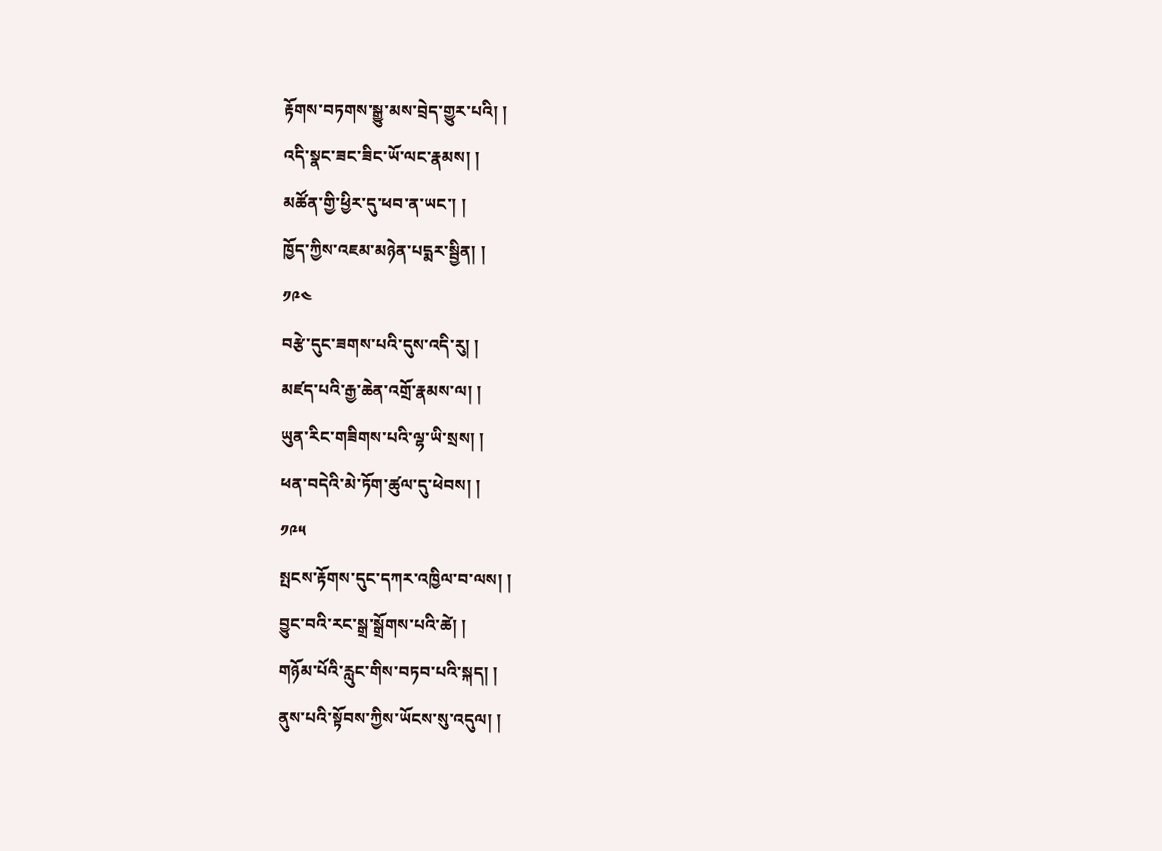རྟོགས་བཏགས་སྒྱུ་མས་བྲེད་གྱུར་པའི། །
འདི་སྣང་ཟང་ཟིང་ཡོ་ལང་རྣམས། །
མཚོན་གྱི་ཕྱིར་དུ་ཕབ་ན་ཡང་། །
ཁྱོད་ཀྱིས་འཇམ་མཉེན་པདྨར་སྦྱིན། །
༡༩༤
བརྩེ་དུང་ཟགས་པའི་དུས་འདི་རུ། །
མཛད་པའི་རྒྱ་ཆེན་འགྲོ་རྣམས་ལ། །
ཡུན་རིང་གཟིགས་པའི་ལྷ་ཡི་སྲས། །
ཕན་བདེའི་མེ་ཏོག་ཚུལ་དུ་ཕེབས། །
༡༩༥
སྤངས་རྟོགས་དུང་དཀར་འཁྱིལ་བ་ལས། །
བྱུང་བའི་རང་སྒྲ་སྒྲོགས་པའི་ཚེ། །
གཉོམ་པོའི་རླུང་གིས་བཏབ་པའི་སྐད། །
ནུས་པའི་སྟོབས་ཀྱིས་ཡོངས་སུ་འདུལ། །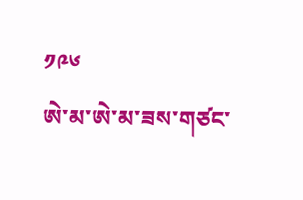༡༩༦
ཨེ་མ་ཨེ་མ་ཟས་གཙང་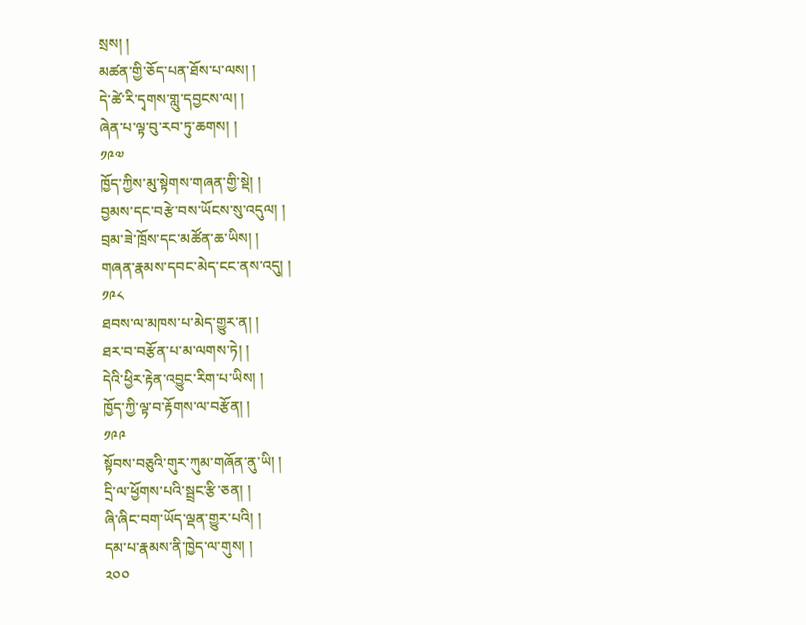སྲས། །
མཚན་གྱི་ཅོད་པན་ཐོས་པ་ལས། །
དེ་ཚེ་རི་དྭགས་གླུ་དབྱངས་ལ། །
ཞེན་པ་ལྟ་བུ་རབ་ཏུ་ཆགས། །
༡༩༧
ཁྱོད་ཀྱིས་མུ་སྟེགས་གཞན་གྱི་སྡེ། །
བྱམས་དང་བརྩེ་བས་ཡོངས་སུ་འདུལ། །
བྲམ་ཟེ་ཁྲོས་དང་མཚོན་ཆ་ཡིས། །
གཞན་རྣམས་དབང་མེད་ངང་ནས་འདུ། །
༡༩༨
ཐབས་ལ་མཁས་པ་མེད་གྱུར་ན། །
ཐར་བ་བརྩོན་པ་མ་ལགས་ཏེ། །
དེའི་ཕྱིར་རྟེན་འབྱུང་རིག་པ་ཡིས། །
ཁྱོད་ཀྱི་ལྟ་བ་རྟོགས་ལ་བརྩོན། །
༡༩༩
སྟོབས་བཅུའི་གུར་ཀུམ་གཞོན་ནུ་ཡི། །
དྲི་ལ་ཕྱོགས་པའི་སྦྲང་རྩི་ཅན། །
ཞི་ཞིང་བག་ཡོད་ལྡན་གྱུར་པའི། །
དམ་པ་རྣམས་ནི་ཁྱེད་ལ་གུས། །
༢༠༠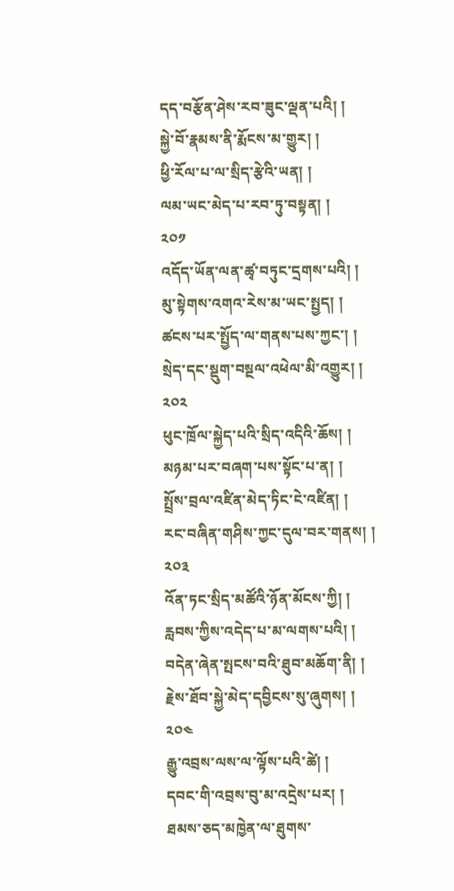དད་བརྩོན་ཤེས་རབ་ཟུང་ལྡན་པའི། །
སྐྱེ་བོ་རྣམས་ནི་རྨོངས་མ་གྱུར། །
ཕྱི་རོལ་པ་ལ་སྲིད་རྩེའི་ཡན། །
ལམ་ཡང་མེད་པ་རབ་ཏུ་བསྟན། །
༢༠༡
འདོད་ཡོན་ལན་ཚྭ་བཏུང་དྲགས་པའི། །
མུ་སྟེགས་འགའ་རེས་མ་ཡང་སྤྱད། །
ཚངས་པར་སྤྱོད་ལ་གནས་པས་ཀྱང་། །
སྲེད་དང་སྡུག་བསྔལ་འཕེལ་མི་འགྱུར། །
༢༠༢
ཕུང་ཁྲོལ་སྐྱེད་པའི་སྲིད་འདིའི་ཆོས། །
མཉམ་པར་བཞག་པས་སྟོང་པ་ན། །
སྤྲོས་བྲལ་འཛིན་མེད་ཏིང་ངེ་འཛིན། །
རང་བཞིན་གཤིས་ཀྱང་དུལ་བར་གནས། །
༢༠༣
འོན་ཏང་སྲིད་མཚོའི་ཉོན་མོངས་ཀྱི། །
རླབས་ཀྱིས་འདེད་པ་མ་ལགས་པའི། །
བདེན་ཞེན་སྤངས་བའི་ཐུབ་མཆོག་ནི། །
རྗེས་ཐོབ་སྐྱེ་མེད་དབྱིངས་སུ་ཞུགས། །
༢༠༤
རྒྱུ་འབྲས་ལས་ལ་ལྟོས་པའི་ཚེ། །
དབང་གི་འབྲས་བུ་མ་འདྲེས་པར། །
ཐམས་ཅད་མཁྱེན་ལ་ཐུགས་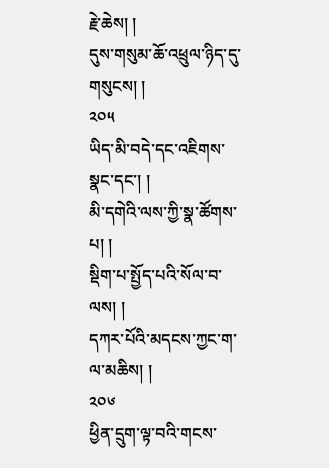རྗེ་ཆེས། །
དུས་གསུམ་ཆོ་འཕྲུལ་ཉིད་དུ་གསུངས། །
༢༠༥
ཡིད་མི་བདེ་དང་འཇིགས་སྣང་དང་། །
མི་དགེའི་ལས་ཀྱི་སྣ་ཚོགས་པ། །
སྡིག་པ་སྤྱོད་པའི་སོལ་བ་ལས། །
དཀར་པོའི་མདངས་ཀྱང་ག་ལ་མཆིས། །
༢༠༦
ཕྱིན་དྲུག་ལྟ་བའི་གངས་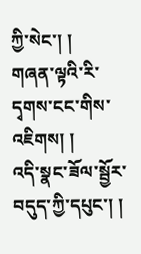ཀྱི་སེང་། །
གཞན་ལྟའི་རི་དྭགས་ངང་གིས་འཇིགས། །
འདི་སྣང་ཟོལ་སྦྱོར་བདུད་ཀྱི་དཔུང་། །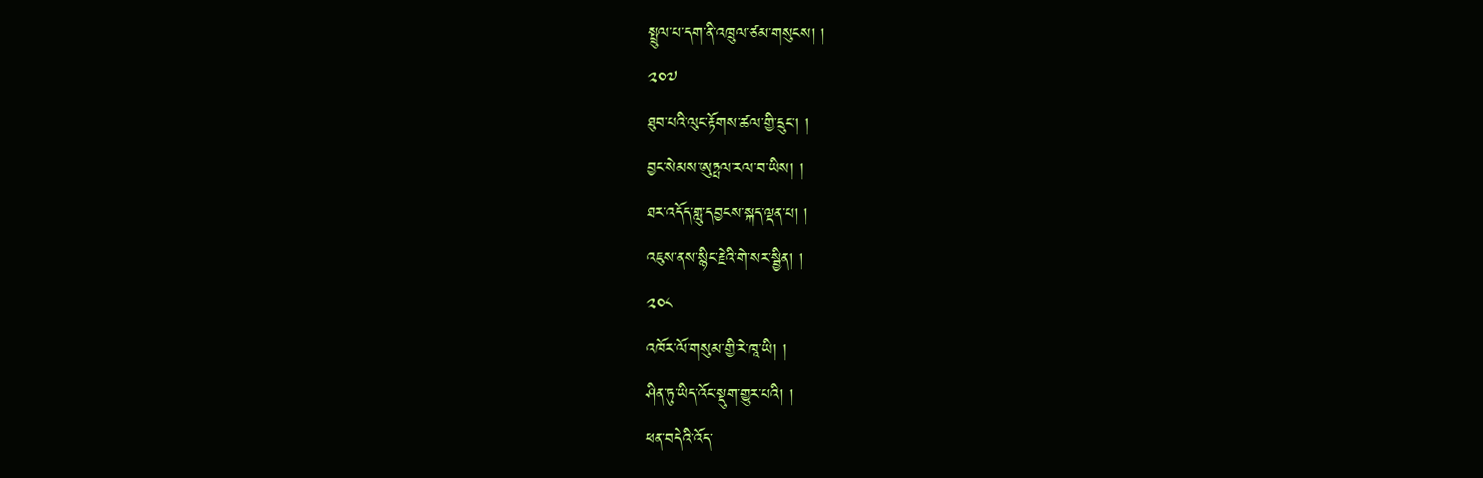སྤྲུལ་པ་དག་ནི་འཁྲུལ་ཙམ་གསུངས། །
༢༠༧
ཐུབ་པའི་ལུང་རྟོགས་ཚལ་གྱི་དྲུང་། །
བྱང་སེམས་ཨུཏྤལ་རལ་བ་ཡིས། །
ཐར་འདོད་གླུ་དབྱངས་སྐད་ལྡན་པ། །
འཇུས་ནས་སྙིང་རྗེའི་གེ་སར་སྦྱིན། །
༢༠༨
འཁོར་ལོ་གསུམ་གྱི་རེ་ཁཱ་ཡི། །
ཤིན་ཏུ་ཡིད་འོང་སྡུག་གྱུར་པའི། །
ཕན་བདེའི་འོད་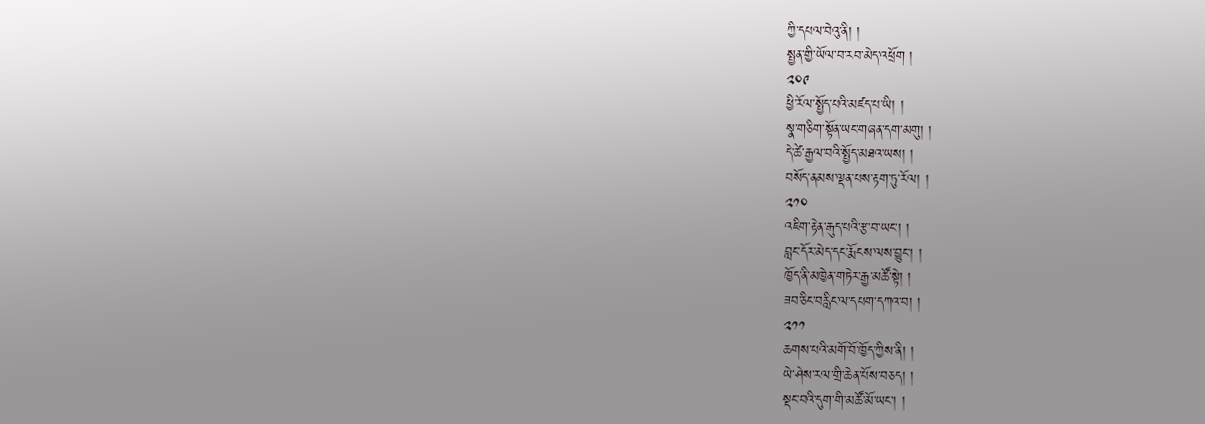ཀྱི་དཔལ་བེའུ་ནི། །
སྤྱན་གྱི་ཡོལ་བ་རབ་མེད་འཕྲོག །
༢༠༩
ཕྱི་རོལ་སྤྱོད་པའི་མཛད་པ་ཡི། །
སྣ་གཅིག་སྟོན་ཡང་གཞན་དག་མགུ། །
དེ་ཚེ་རྒྱལ་བའི་སྤྱོད་མཐའ་ཡས། །
བསོད་ནམས་ལྡན་པས་རྟག་ཏུ་རོལ། །
༢༡༠
འཇིག་རྟེན་རྒུད་པའི་རྩ་བ་ཡང་། །
བླང་དོར་མེད་དང་རྨོངས་ལས་བྱུང་། །
ཁྱོད་ནི་མཁྱེན་གཏེར་རྒྱ་མཚོ་སྟེ། །
ཟབ་ཅིང་བརླིང་ལ་དཔག་དཀའ་བ། །
༢༡༡
ཆགས་པའི་མགོ་བོ་ཁྱོད་ཀྱིས་ནི། །
ཡེ་ཤེས་རལ་གྲི་ཆེན་པོས་བཅད། །
སྡང་བའི་དུག་གི་མཚོ་མོ་ཡང་། །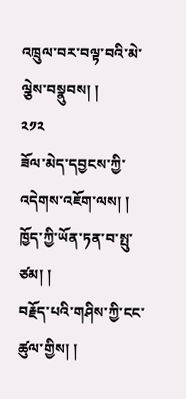འཁྲུལ་བར་བལྟ་བའི་མེ་ལྕེས་བསྣུབས། །
༢༡༢
ཟོལ་མེད་དབྱངས་ཀྱི་འདེགས་འཇོག་ལས། །
ཁྱོད་ཀྱི་ཡོན་ཏན་བ་སྤུ་ཙམ། །
བརྗོད་པའི་གཤིས་ཀྱི་ངང་ཚུལ་གྱིས། །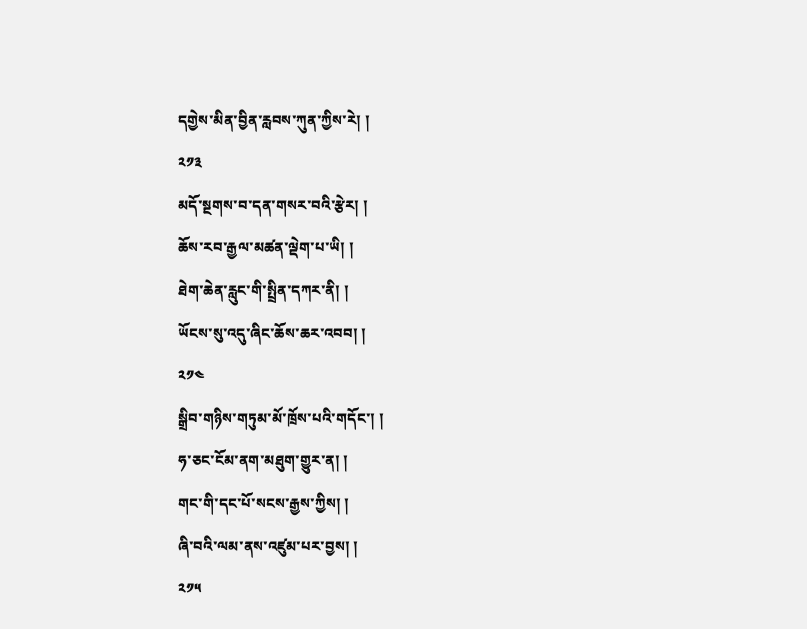དགྱེས་མིན་བྱིན་རླབས་ཀུན་ཀྱིས་རེ། །
༢༡༣
མདོ་སྔགས་བ་དན་གསར་བའི་རྩེར། །
ཆོས་རབ་རྒྱལ་མཚན་ལྡེག་པ་ཡི། །
ཐེག་ཆེན་རླུང་གི་སྤྲིན་དཀར་ནི། །
ཡོངས་སུ་འདུ་ཞིང་ཆོས་ཆར་འབབ། །
༢༡༤
སྒྲིབ་གཉིས་གཏུམ་མོ་ཁྲོས་པའི་གདོང་། །
ཧ་ཅང་ངོམ་ནག་མཐུག་གྱུར་ན། །
གང་གི་དང་པོ་སངས་རྒྱས་ཀྱིས། །
ཞི་བའི་ལམ་ནས་འཛུམ་པར་བྱས། །
༢༡༥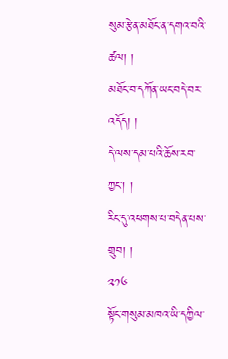སུམ་རྩེན་མཐོང་ན་དགའ་བའི་ཚལ། །
མཐོང་བ་དཀོན་ཡང་བདེ་བར་འདོད། །
དེ་ལས་དམ་པའི་ཆོས་རབ་ཀྱང་། །
རིང་དུ་འཕགས་པ་བདེན་པས་གྲུབ། །
༢༡༦
སྟོང་གསུམ་མཁའ་ཡི་དཀྱིལ་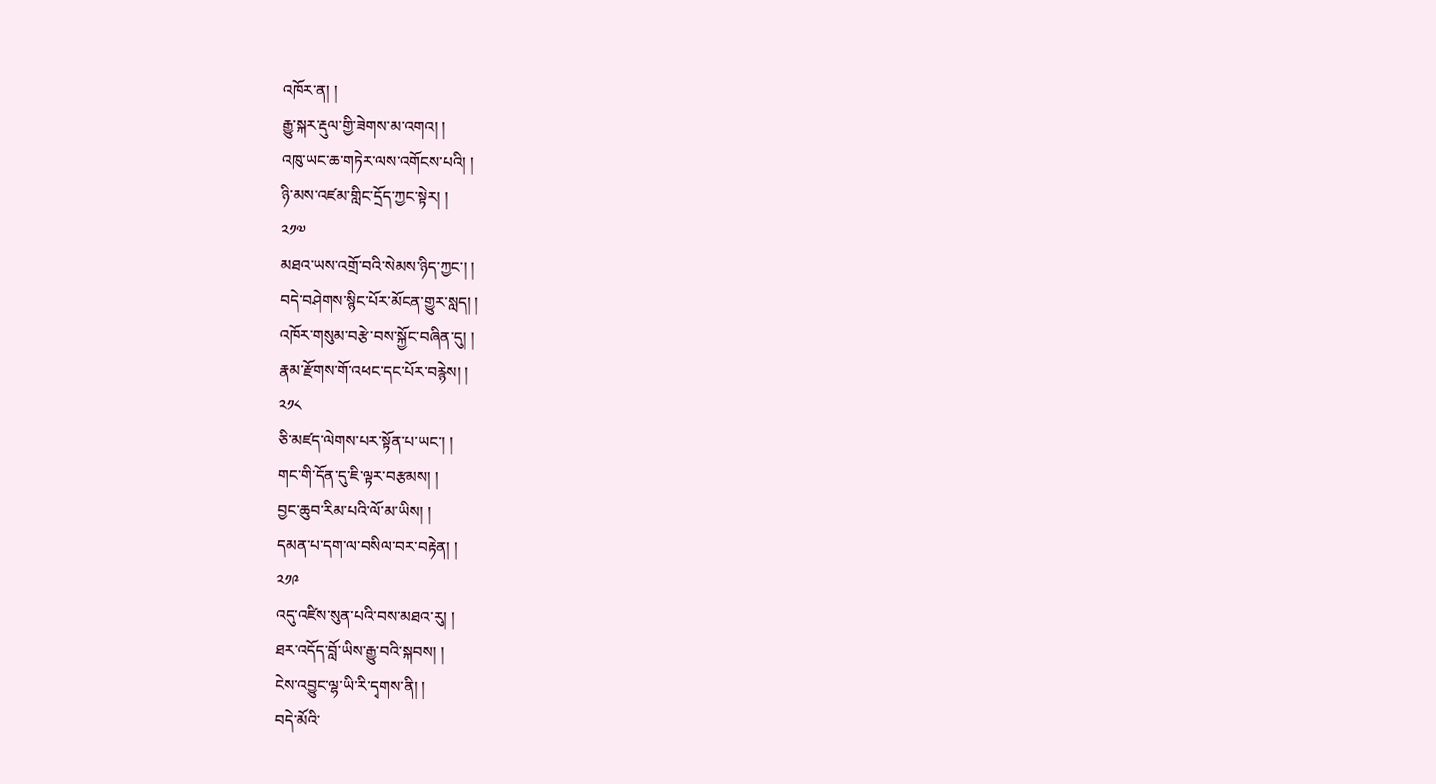འཁོར་ན། །
རྒྱུ་སྐར་རྡུལ་གྱི་ཟེགས་མ་འགའ། །
འཁུ་ཡང་ཆ་གཏེར་ལས་འགོངས་པའི། །
ཉི་མས་འཛམ་གླིང་དྲོད་ཀྱང་སྟེར། །
༢༡༧
མཐའ་ཡས་འགྲོ་བའི་སེམས་ཉིད་ཀྱང་། །
བདེ་བཤེགས་སྙིང་པོར་མོངན་གྱུར་སླད། །
འཁོར་གསུམ་བརྩེ་བས་སྐྱོང་བཞིན་དུ། །
རྣམ་རྫོགས་གོ་འཕང་དང་པོར་བརྙེས། །
༢༡༨
ཅི་མཛད་ལེགས་པར་སྟོན་པ་ཡང་། །
གང་གི་དོན་དུ་ཇི་ལྟར་བརྩམས། །
བྱང་ཆུབ་རིམ་པའི་ལོ་མ་ཡིས། །
དམན་པ་དག་ལ་བསིལ་བར་བརྟེན། །
༢༡༩
འདུ་འཛིས་སུན་པའི་བས་མཐའ་རུ། །
ཐར་འདོད་བློ་ཡིས་རྒྱུ་བའི་སྐབས། །
ངེས་འབྱུང་ལྷ་ཡི་རི་དྭགས་ནི། །
བདེ་མོའི་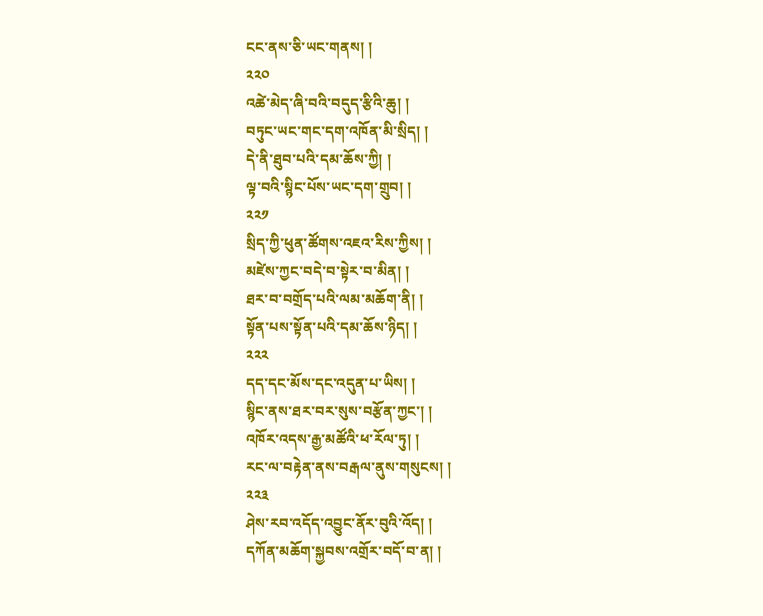ངང་ནས་ཅི་ཡང་གནས། །
༢༢༠
འཚེ་མེད་ཞི་བའི་བདུད་རྩིའི་ཆུ། །
བཏུང་ཡང་གང་དག་འཁོན་མི་སྲིད། །
དེ་ནི་ཐུབ་པའི་དམ་ཆོས་ཀྱི། །
ལྟ་བའི་སྙིང་པོས་ཡང་དག་གྲུབ། །
༢༢༡
སྲིད་ཀྱི་ཕུན་ཚོགས་འཇའ་རིས་ཀྱིས། །
མཛེས་ཀྱང་བདེ་བ་སྟེར་བ་མིན། །
ཐར་བ་བགྲོད་པའི་ལམ་མཆོག་ནི། །
སྟོན་པས་སྟོན་པའི་དམ་ཆོས་ཉིད། །
༢༢༢
དད་དང་མོས་དང་འདུན་པ་ཡིས། །
སྙིང་ནས་ཐར་བར་སུས་བརྩོན་ཀྱང་། །
འཁོར་འདས་རྒྱ་མཚོའི་ཕ་རོལ་ཏུ། །
རང་ལ་བརྟེན་ནས་བརྒལ་ནུས་གསུངས། །
༢༢༣
ཤེས་རབ་འདོད་འབྱུང་ནོར་བུའི་འོད། །
དཀོན་མཆོག་སྐྱབས་འགྲོར་བདོ་བ་ན། །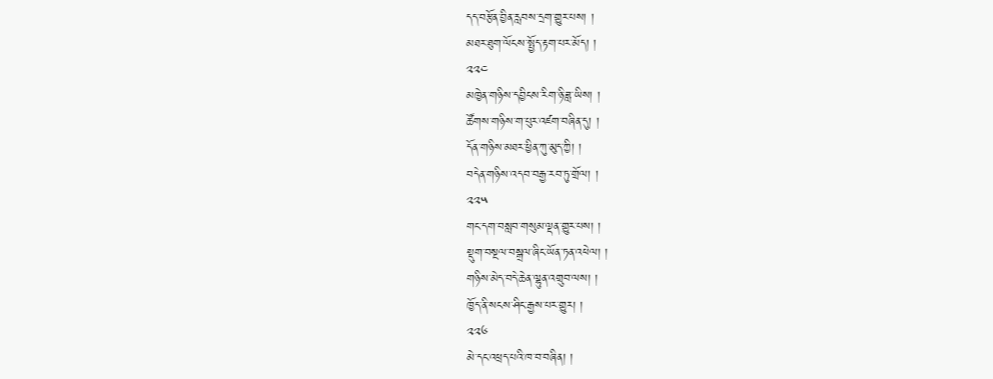དད་བརྩོན་བྱིན་རླབས་དྲག་གྱུར་པས། །
མཐར་ཐུག་ལོངས་སྤྱོད་རྟག་པར་མོད། །
༢༢༤
མཁྱེན་གཉིས་དབྱིངས་རིག་ཉི་ཟླ་ཡིས། །
ཚོགས་གཉིས་ག་པུར་འཛག་བཞིན་དུ། །
དོན་གཉིས་མཐར་ཕྱིན་ཀུ་མུད་ཀྱི། །
བདེན་གཉིས་འདབ་བརྒྱ་རབ་ཏུ་གྲོལ། །
༢༢༥
གང་དག་བསླབ་གསུམ་ལྡན་གྱུར་པས། །
སྡུག་བསྔལ་བསྒྲལ་ཞིང་ཡོན་ཏན་འཕེལ། །
གཉིས་མེད་བདེ་ཆེན་ལྷུན་འགྲུབ་ལས། །
ཁྱོད་ནི་སངས་ཤིང་རྒྱས་པར་གྱུར། །
༢༢༦
མེ་དང་འཕྲད་པའི་ཁ་བ་བཞིན། །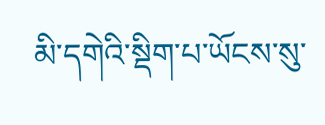མི་དགེའི་སྡིག་པ་ཡོངས་སུ་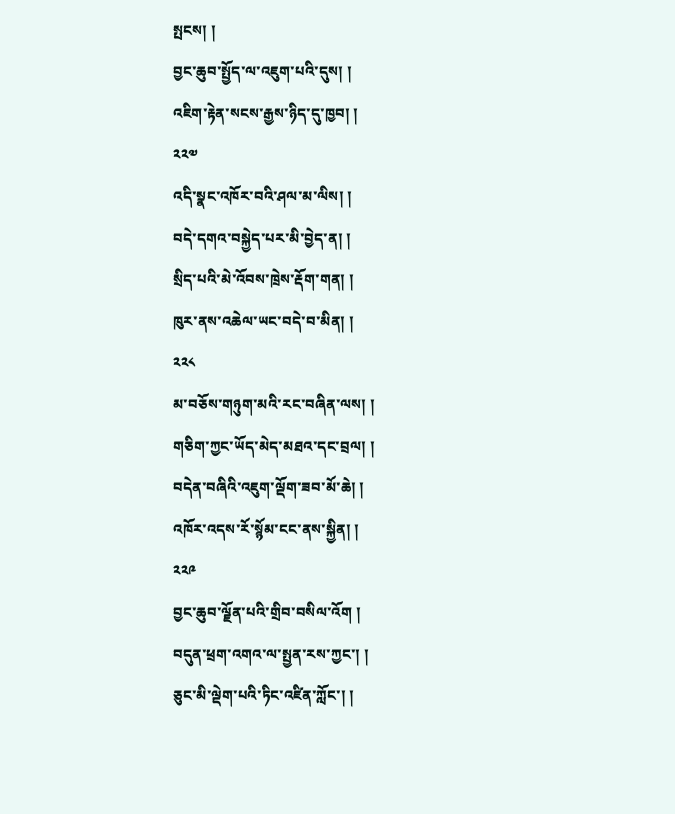སྤངས། །
བྱང་ཆུབ་སྤྱོད་ལ་འཇུག་པའི་དུས། །
འཇིག་རྟེན་སངས་རྒྱས་ཉིད་དུ་ཁྱབ། །
༢༢༧
འདི་སྣང་འཁོར་བའི་ཤལ་མ་ལིས། །
བདེ་དགའ་བསྐྱེད་པར་མི་བྱེད་ན། །
སྲིད་པའི་མེ་འོབས་ཁྲེས་རྡོག་གན། །
ཁུར་ནས་འཆེལ་ཡང་བདེ་བ་མིན། །
༢༢༨
མ་བཅོས་གཉུག་མའི་རང་བཞིན་ལས། །
གཅིག་ཀྱང་ཡོད་མེད་མཐའ་དང་བྲལ། །
བདེན་བཞིའི་འཇུག་ལྡོག་ཟབ་མོ་ཆེ། །
འཁོར་འདས་རོ་སྙོམ་ངང་ནས་སྐྱིན། །
༢༢༩
བྱང་ཆུབ་ལྗོན་པའི་གྲིབ་བསིལ་འོག །
བདུན་ཕྲག་འགའ་ལ་སྤྱན་རས་ཀྱང་། །
ཅུང་མི་ལྡེག་པའི་ཏིང་འཛིན་ཀློང་། །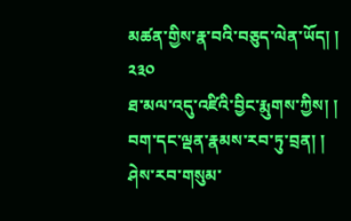མཚན་གྱིས་རྣ་བའི་བཅུད་ལེན་ཡོད། །
༢༣༠
ཐ་མལ་འདུ་འཛིའི་བྱིང་རྨུགས་ཀྱིས། །
བག་དང་ལྡན་རྣམས་རབ་ཏུ་བྲན། །
ཤེས་རབ་གསུམ་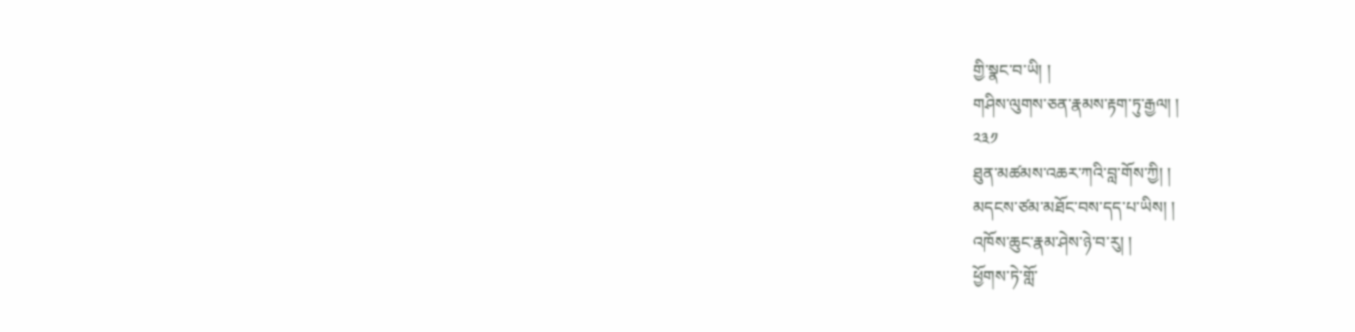གྱི་སྣང་བ་ཡི། །
གཤིས་ལུགས་ཅན་རྣམས་རྟག་ཏུ་རྒྱལ། །
༢༣༡
ཐུན་མཚམས་འཆར་ཀའི་བླ་གོས་ཀྱི། །
མདངས་ཙམ་མཐོང་བས་དད་པ་ཡིས། །
འཁོས་ཆུང་རྣམ་ཤེས་ཉེ་བ་རུ། །
ཕྱོགས་ཏེ་གློ་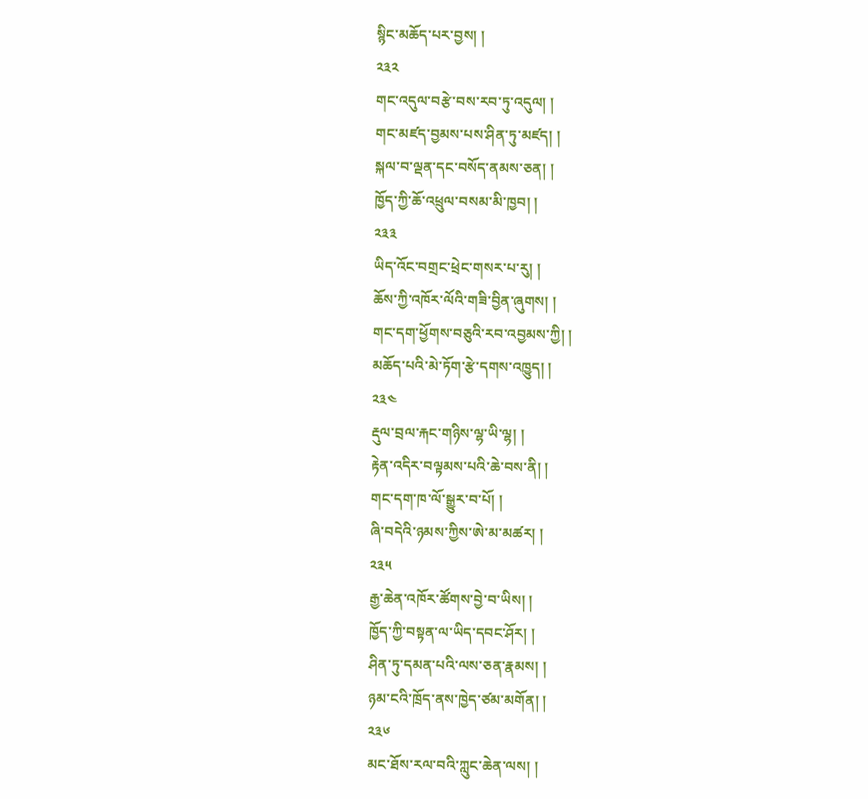སྙིང་མཆོད་པར་བྱས། །
༢༣༢
གང་འདུལ་བརྩེ་བས་རབ་ཏུ་འདུལ། །
གང་མཛད་བྱམས་པས་ཤིན་ཏུ་མཛད། །
སྐལ་བ་ལྡན་དང་བསོད་ནམས་ཅན། །
ཁྱོད་ཀྱི་ཆོ་འཕྲུལ་བསམ་མི་ཁྱབ། །
༢༣༣
ཡིད་འོང་བགྲང་ཕྲེང་གསར་པ་རུ། །
ཆོས་ཀྱི་འཁོར་ལོའི་གཟི་བྱིན་ཞུགས། །
གང་དག་ཕྱོགས་བཅུའི་རབ་འབྱམས་ཀྱི། །
མཆོད་པའི་མེ་ཏོག་རྩེ་དགས་འཁྱུད། །
༢༣༤
རྡུལ་བྲལ་རྐང་གཉིས་ལྷ་ཡི་ལྷ། །
རྟེན་འདིར་བལྟམས་པའི་ཆེ་བས་ནི། །
གང་དག་ཁ་ལོ་སྒྱུར་བ་པོ། །
ཞི་བདེའི་ཉམས་ཀྱིས་ཨེ་མ་མཚར། །
༢༣༥
རྒྱ་ཆེན་འཁོར་ཚོགས་བྱེ་བ་ཡིས། །
ཁྱོད་ཀྱི་བསྟན་ལ་ཡིད་དབང་ཤོར། །
ཤིན་ཏུ་དམན་པའི་ལས་ཅན་རྣམས། །
ཉམ་ངའི་ཁྲོད་ནས་ཁྱེད་ཙམ་མགོན། །
༢༣༦
མང་ཐོས་རལ་བའི་ཀླུང་ཆེན་ལས། །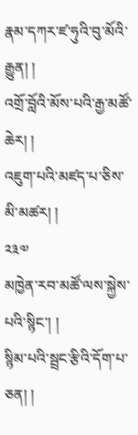རྣམ་དཀར་ཛ་ཧུའི་བུ་མོའི་རྒྱུན། །
འགྲོ་བློའི་མོས་པའི་རྒྱ་མཚོ་ཆེར། །
འཇུག་པའི་མཛད་པ་ཅིས་མི་མཚར། །
༢༣༧
མཁྱེན་རབ་མཚོ་ལས་སྐྱེས་པའི་སྙིང་། །
སྙིམ་པའི་སྦྲང་རྩིའི་དོག་པ་ཅན། །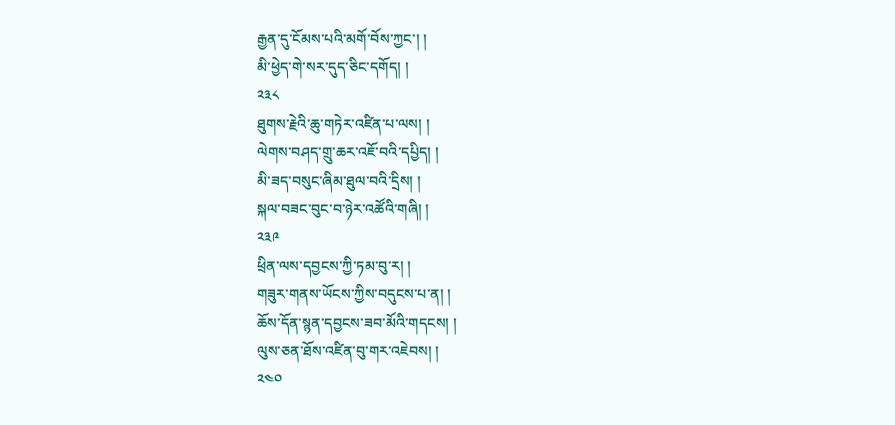རྒྱན་དུ་ངོམས་པའི་མགོ་བོས་ཀྱང་། །
མི་ཕྱེད་གེ་སར་དུད་ཅིང་དགོད། །
༢༣༨
ཐུགས་རྗེའི་ཆུ་གཏེར་འཛིན་པ་ལས། །
ལེགས་བཤད་གྲུ་ཆར་འཇོ་བའི་དཔྱིད། །
མི་ཟད་བསུང་ཞིམ་ཐུལ་བའི་དྲིས། །
སྐལ་བཟང་བུང་བ་ཉེར་འཚོའི་གཞི། །
༢༣༩
ཕྲིན་ལས་དབྱངས་ཀྱི་ཏམ་བུ་ར། །
གཟུར་གནས་ཡོངས་ཀྱིས་བདུངས་པ་ན། །
ཆོས་དོན་སྙན་དབྱངས་ཟབ་མོའི་གདངས། །
ལུས་ཅན་ཐོས་འཛིན་བུ་གར་འཇེབས། །
༢༤༠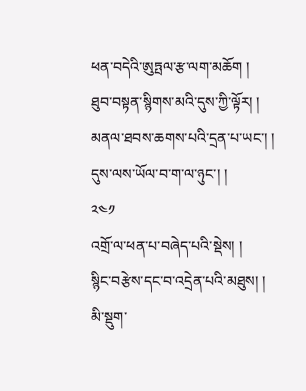ཕན་བདེའི་ཨུཏྤལ་རྩ་ལག་མཆོག །
ཐུབ་བསྟན་སྙིགས་མའི་དུས་ཀྱི་ལྟོར། །
མནལ་ཐབས་ཆགས་པའི་དྲན་པ་ཡང་། །
དུས་ལས་ཡོལ་བ་ག་ལ་ཉུང་། །
༢༤༡
འགྲོ་ལ་ཕན་པ་བཞེད་པའི་སྡེས། །
སྙིང་བརྩེས་དང་བ་འདྲེན་པའི་མཐུས། །
མི་སྡུག་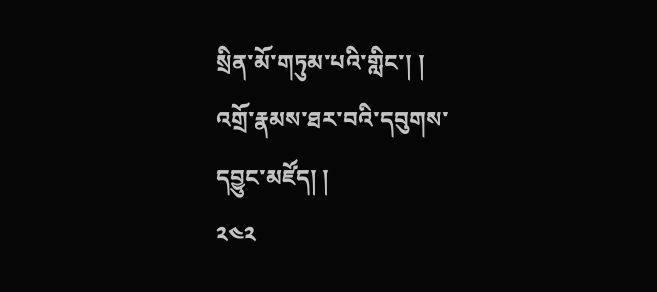སྲིན་མོ་གཏུམ་པའི་གླིང་། །
འགྲོ་རྣམས་ཐར་བའི་དབུགས་དབྱུང་མཛོད། །
༢༤༢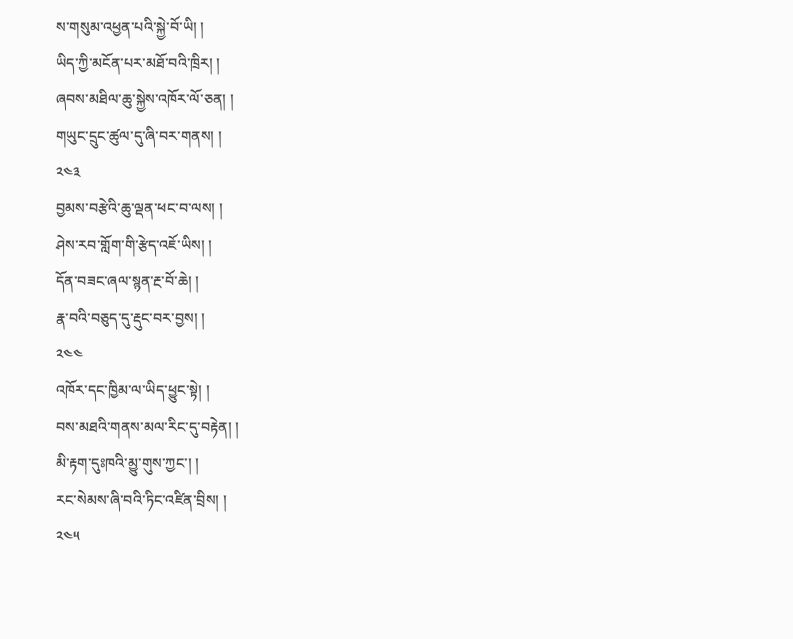ས་གསུམ་འཕྱན་པའི་སྐྱེ་བོ་ཡི། །
ཡིད་ཀྱི་མངོན་པར་མཐོ་བའི་ཁྲིར། །
ཞབས་མཐིལ་ཆུ་སྐྱེས་འཁོར་ལོ་ཅན། །
གཡུང་དྲུང་ཚུལ་དུ་ཞི་བར་གནས། །
༢༤༣
བྱམས་བརྩེའི་ཆུ་ལྡན་ཕང་བ་ལས། །
ཤེས་རབ་གློག་གི་རྩེད་འཇོ་ཡིས། །
དོན་བཟང་ཞལ་སྙན་རྔ་བོ་ཆེ། །
རྣ་བའི་བཅུད་དུ་རྡུང་བར་བྱས། །
༢༤༤
འཁོར་དང་ཁྱིམ་ལ་ཡིད་ཕྱུང་སྟེ། །
བས་མཐའི་གནས་མལ་རིང་དུ་བརྟེན། །
མི་རྟག་དུཿཁའི་མྱུ་གུས་ཀྱང་། །
རང་སེམས་ཞི་བའི་ཏིང་འཛིན་བྲིས། །
༢༤༥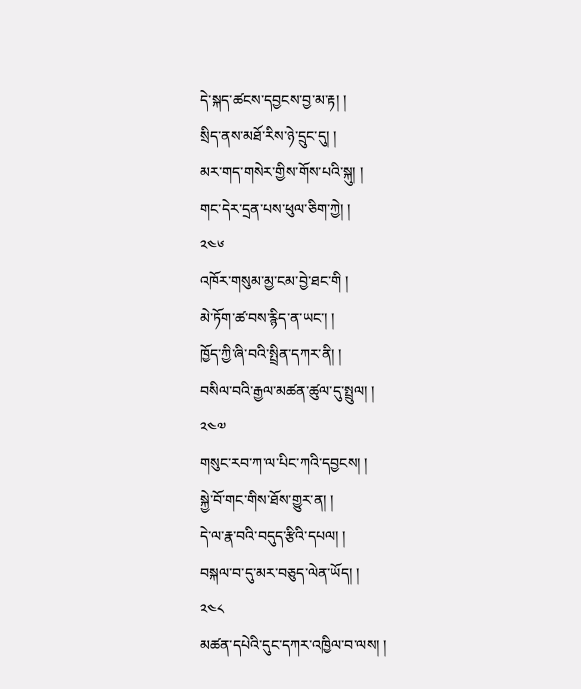དེ་སྐད་ཚངས་དབྱངས་བྱ་མ་རྟ། །
སྲིད་ནས་མཐོ་རིས་ཉེ་དྲུང་དུ། །
མར་གད་གསེར་གྱིས་གོས་པའི་སྐུ། །
གང་དེར་དྲན་པས་ཕུལ་ཅིག་ཀྱེ། །
༢༤༦
འཁོར་གསུམ་མྱ་ངམ་བྱེ་ཐང་གི །
མེ་ཏོག་ཚ་བས་རྙིད་ན་ཡང་། །
ཁྱོད་ཀྱི་ཞི་བའི་སྤྲིན་དཀར་ནི། །
བསིལ་བའི་རྒྱལ་མཚན་ཚུལ་དུ་སྤྲུལ། །
༢༤༧
གསུང་རབ་ཀ་ལ་པིང་ཀའི་དབྱངས། །
སྐྱེ་བོ་གང་གིས་ཐོས་གྱུར་ན། །
དེ་ལ་རྣ་བའི་བདུད་རྩིའི་དཔལ། །
བསྐལ་བ་དུ་མར་བཅུད་ལེན་ཡོད། །
༢༤༨
མཚན་དཔེའི་དུང་དཀར་འཁྱིལ་བ་ལས། །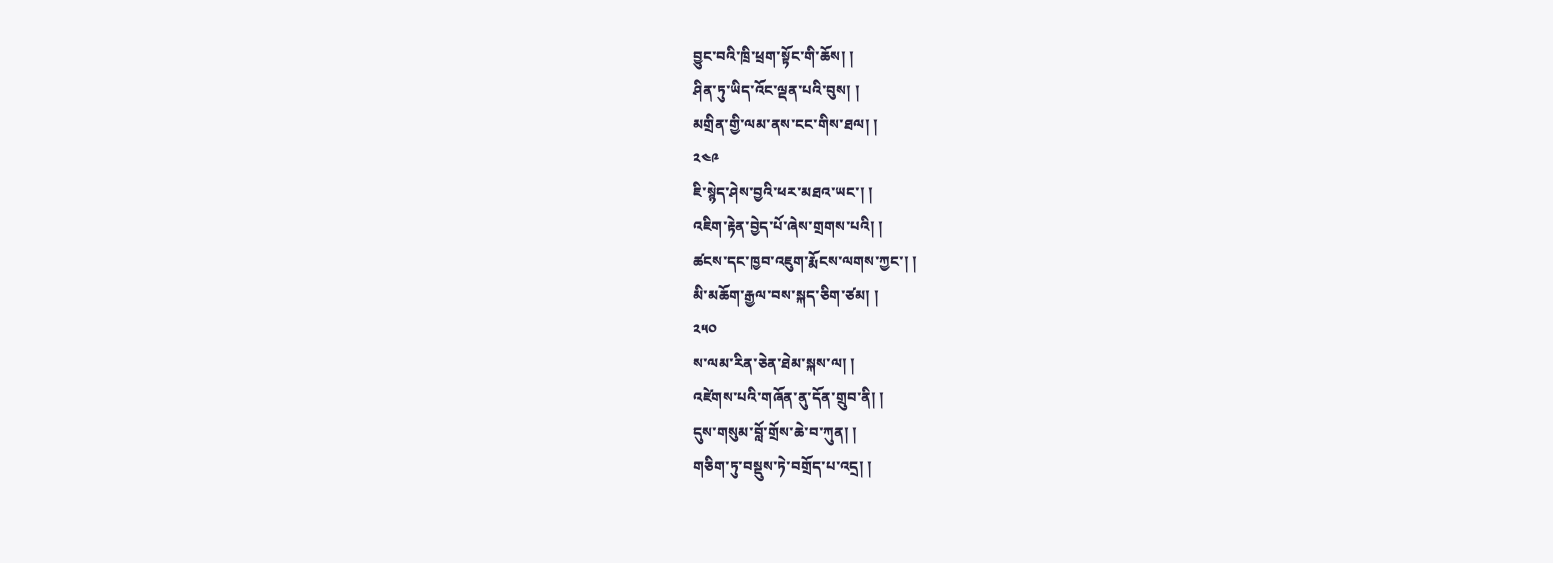བྱུང་བའི་ཁྲི་ཕྲག་སྟོང་གི་ཆོས། །
ཤིན་ཏུ་ཡིད་འོང་ལྡན་པའི་བུས། །
མགྲིན་གྱི་ལམ་ནས་ངང་གིས་ཐལ། །
༢༤༩
ཇི་སྙེད་ཤེས་བྱའི་ཕར་མཐའ་ཡང་། །
འཇིག་རྟེན་བྱེད་པོ་ཞེས་གྲགས་པའི། །
ཚངས་དང་ཁྱབ་འཇུག་རྨོངས་ལགས་ཀྱང་། །
མི་མཆོག་རྒྱལ་བས་སྐད་ཅིག་ཙམ། །
༢༥༠
ས་ལམ་རིན་ཅེན་ཐེམ་སྐས་ལ། །
འཛེགས་པའི་གཞོན་ནུ་དོན་གྲུབ་ནི། །
དུས་གསུམ་བློ་གྲོས་ཆེ་བ་ཀུན། །
གཅིག་ཏུ་བསྡུས་ཏེ་བགྲོད་པ་འདྲ། །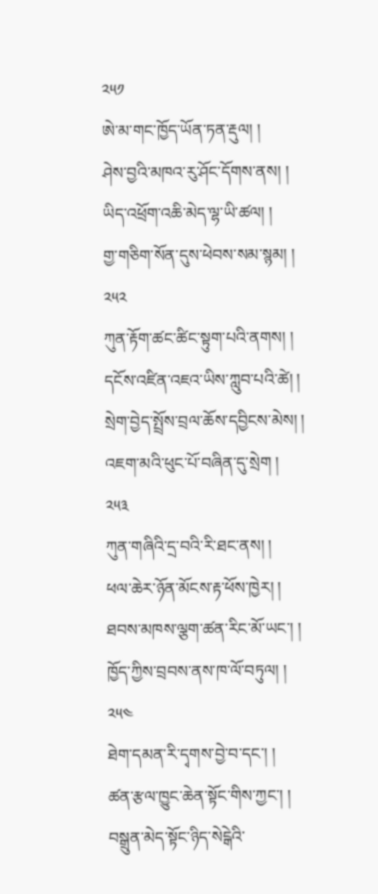༢༥༡
ཨེ་མ་གང་ཁྱོད་ཡོན་ཏན་རྡུལ། །
ཤེས་བྱའི་མཁའ་རུ་ཤོང་དོགས་ནས། །
ཡིད་འཕྲོག་འཆི་མེད་ལྷ་ཡི་ཚལ། །
གྱ་གཅིག་སོན་དུས་ཕེབས་སམ་སྙམ། །
༢༥༢
ཀུན་རྟོག་ཚང་ཚིང་སྟུག་པའི་ནགས། །
དངོས་འཛིན་འཇའ་ཡིས་ཀླུབ་པའི་ཚེ། །
སྲེག་བྱེད་སྤྲོས་བྲལ་ཆོས་དབྱིངས་མེས། །
འཇག་མའི་ཕུང་པོ་བཞིན་དུ་སྲེག །
༢༥༣
ཀུན་གཞིའི་དྲ་བའི་རི་ཐང་ནས། །
ཕལ་ཆེར་ཉོན་མོངས་རྟ་ཕོས་ཁྱེར། །
ཐབས་མཁས་ལྕག་ཚན་རིང་མོ་ཡང་། །
ཁྱོད་ཀྱིས་བྲབས་ནས་ཁ་ལོ་བཏུལ། །
༢༥༤
ཐེག་དམན་རི་དྭགས་བྱེ་བ་དང་། །
ཚན་རྩལ་ཁྱུང་ཆེན་སྟོང་གིས་ཀྱང་། །
བསྒྲུན་མེད་སྟོང་ཉིད་སེངྒེའི་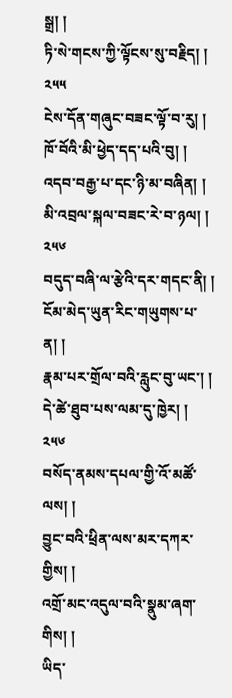སྒྲ། །
ཏི་སེ་གངས་ཀྱི་ལྟོངས་སུ་བརྗིད། །
༢༥༥
ངེས་དོན་གཞུང་བཟང་ལྟོ་བ་རུ། །
ཁོ་བོའི་མི་ཕྱེད་དད་པའི་བུ། །
འདབ་བརྒྱ་པ་དང་ཉི་མ་བཞིན། །
མི་འབྲལ་སྐལ་བཟང་རེ་བ་ཉལ། །
༢༥༦
བདུད་བཞི་ལ་རྩེའི་དར་གདང་ནི། །
ངོམ་མེད་ཡུན་རིང་གཡུགས་པ་ན། །
རྣམ་པར་གྲོལ་བའི་རླུང་བུ་ཡང་། །
དེ་ཚེ་ཐུབ་པས་ལམ་དུ་ཁྱེར། །
༢༥༦
བསོད་ནམས་དཔལ་གྱི་འོ་མཚོ་ལས། །
བྱུང་བའི་ཕྲིན་ལས་མར་དཀར་གྱིས། །
འགྲོ་མང་འདུལ་བའི་སྣུམ་ཞག་གིས། །
ཡིད་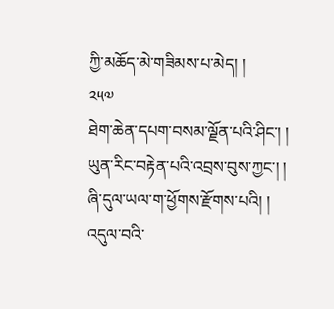ཀྱི་མཆོད་མེ་གཟིམས་པ་མེད། །
༢༥༧
ཐེག་ཆེན་དཔག་བསམ་ལྗོན་པའི་ཤིང་། །
ཡུན་རིང་བརྟེན་པའི་འབྲས་བུས་ཀྱང་། །
ཞི་དུལ་ཡལ་ག་ཕྱོགས་རྫོགས་པའི། །
འདུལ་བའི་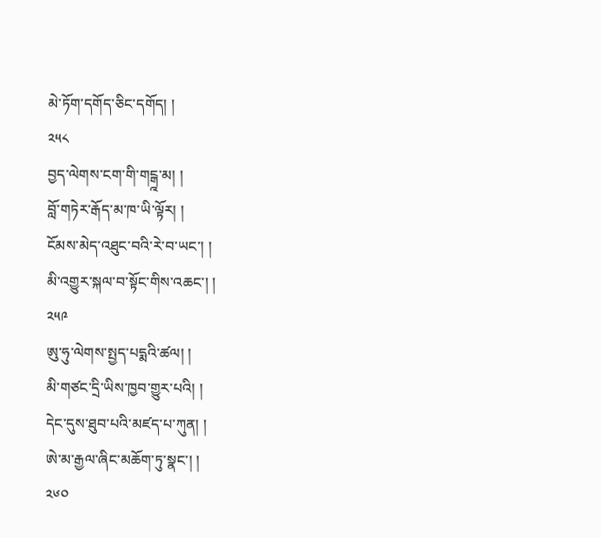མེ་ཏོག་དགོད་ཅིང་དགོད། །
༢༥༨
བྱད་ལེགས་ངག་གི་གངྒྰ་མ། །
བློ་གཏེར་རྒོད་མ་ཁ་ཡི་ལྟོར། །
ངོམས་མེད་འཐུང་བའི་རེ་བ་ཡང་། །
མི་འགྱུར་སྐལ་བ་སྟོང་གིས་འཆང་། །
༢༥༩
ཨུ་ཧུ་ལེགས་སྤྱད་པདྨའི་ཚལ། །
མི་གཙང་དྲི་ཡིས་ཁྱབ་གྱུར་པའི། །
དེང་དུས་ཐུབ་པའི་མཛད་པ་ཀུན། །
ཨེ་མ་རྒྱལ་ཞིང་མཆོག་ཏུ་སྣང་། །
༢༦༠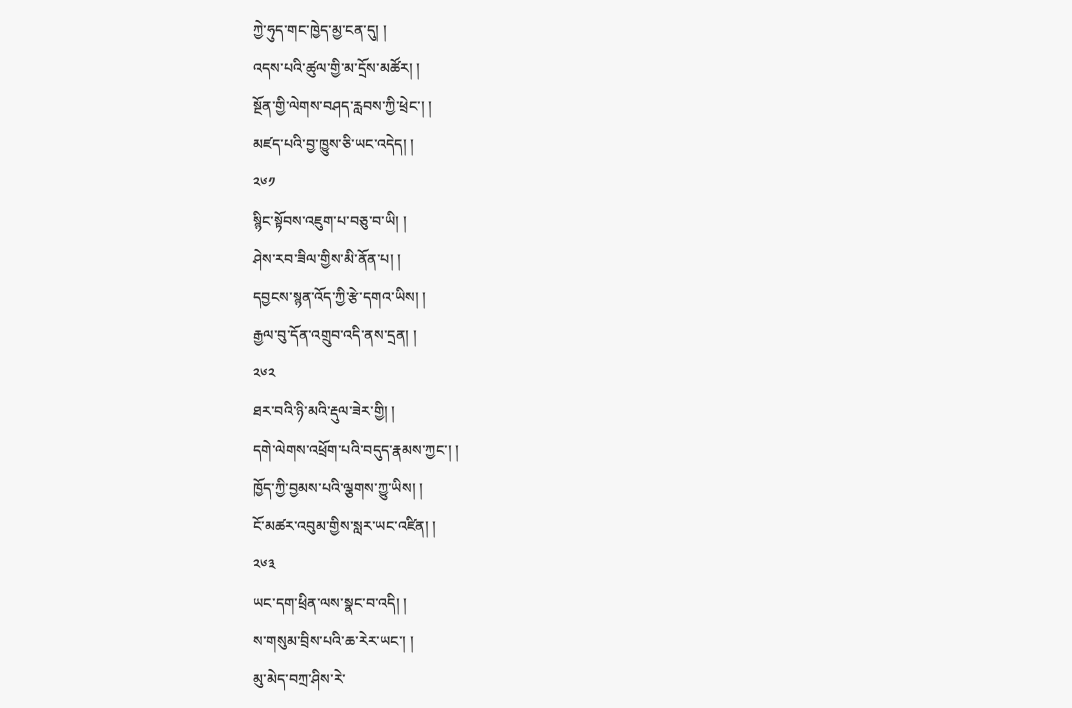ཀྱེ་ཧུད་གང་ཁྱེད་མྱ་ངན་དུ། །
འདས་པའི་ཚུལ་གྱི་མ་དྲོས་མཚོར། །
སྔོན་གྱི་ལེགས་བཤད་རླབས་ཀྱི་ཕྲེང་། །
མཛད་པའི་བྱ་ཁྱུས་ཅི་ཡང་འདེད། །
༢༦༡
སྙིང་སྟོབས་འཇུག་པ་བཅུ་བ་ཡི། །
ཤེས་རབ་ཟིལ་གྱིས་མི་ནོན་པ། །
དབྱངས་སྙན་འོད་ཀྱི་རྩེ་དགའ་ཡིས། །
རྒྱལ་བུ་དོན་འགྲུབ་འདི་ནས་དྲན། །
༢༦༢
ཐར་བའི་ཉི་མའི་རྡུལ་ཟེར་གྱི། །
དགེ་ལེགས་འཕྲོག་པའི་བདུད་རྣམས་ཀྱང་། །
ཁྱོད་ཀྱི་བྱམས་པའི་ལྕགས་ཀྱུ་ཡིས། །
ངོ་མཚར་འབུམ་གྱིས་སླར་ཡང་འཛིན། །
༢༦༣
ཡང་དག་ཕྲིན་ལས་སྣང་བ་འདི། །
ས་གསུམ་བྲིས་པའི་ཆ་རེར་ཡང་། །
མུ་མེད་བཀྲ་ཤིས་རེ་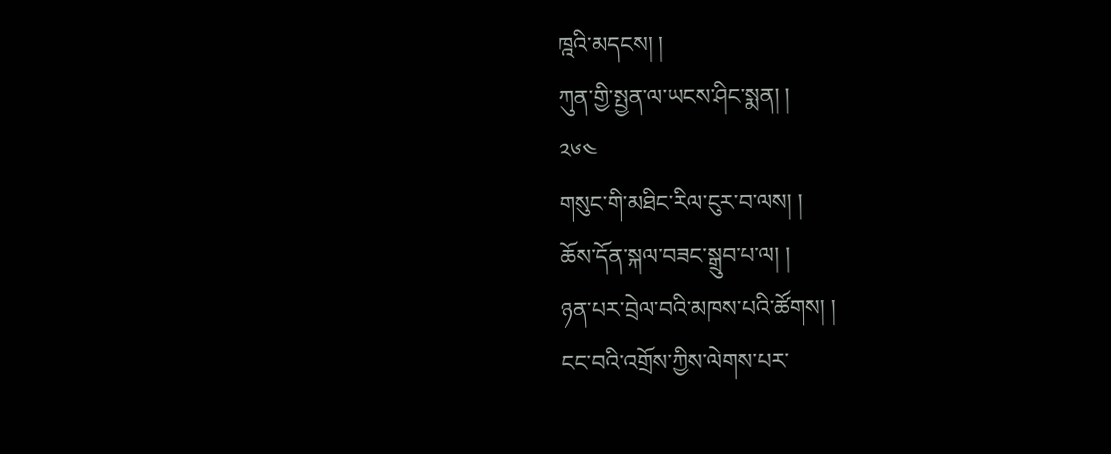ཁྰའི་མདངས། །
ཀུན་གྱི་སྤྱན་ལ་ཡངས་ཤིང་སྨན། །
༢༦༤
གསུང་གི་མཐིང་རིལ་ངུར་བ་ལས། །
ཆོས་དོན་སྐལ་བཟང་སྒྲུབ་པ་ལ། །
ཉན་པར་བྲེལ་བའི་མཁས་པའི་ཚོགས། །
ངང་བའི་འགྲོས་ཀྱིས་ལེགས་པར་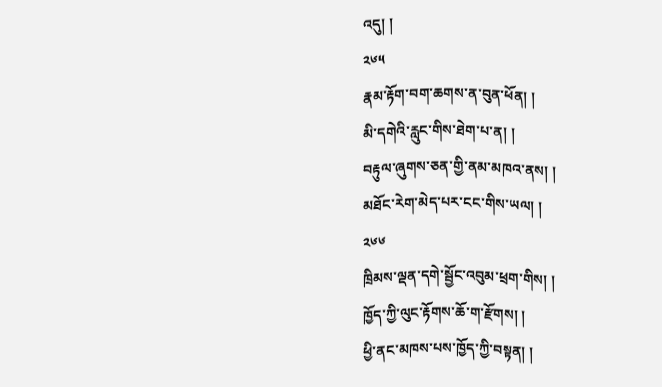འདུ། །
༢༦༥
རྣམ་རྟོག་བག་ཆགས་ན་བུན་ཕོན། །
མི་དགེའི་རླུང་གིས་ཐེག་པ་ན། །
བརྟུལ་ཞུགས་ཅན་གྱི་ནམ་མཁའ་ནས། །
མཐོང་རེག་མེད་པར་ངང་གིས་ཡལ། །
༢༦༦
ཁྲིམས་ལྡན་དགེ་སྦྱོང་འབུམ་ཕྲག་གིས། །
ཁྱོད་ཀྱི་ལུང་རྟོགས་ཆོ་ག་རྫོགས། །
ཕྱི་ནང་མཁས་པས་ཁྱོད་ཀྱི་བསྟན། །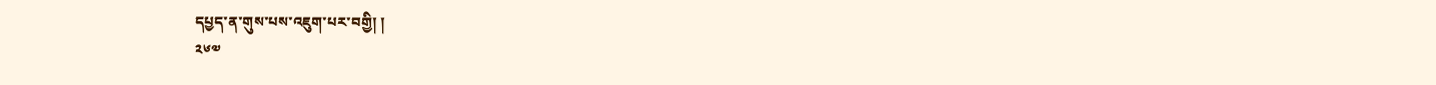དཔྱད་ན་གུས་པས་འཇུག་པར་བགྱི། །
༢༦༧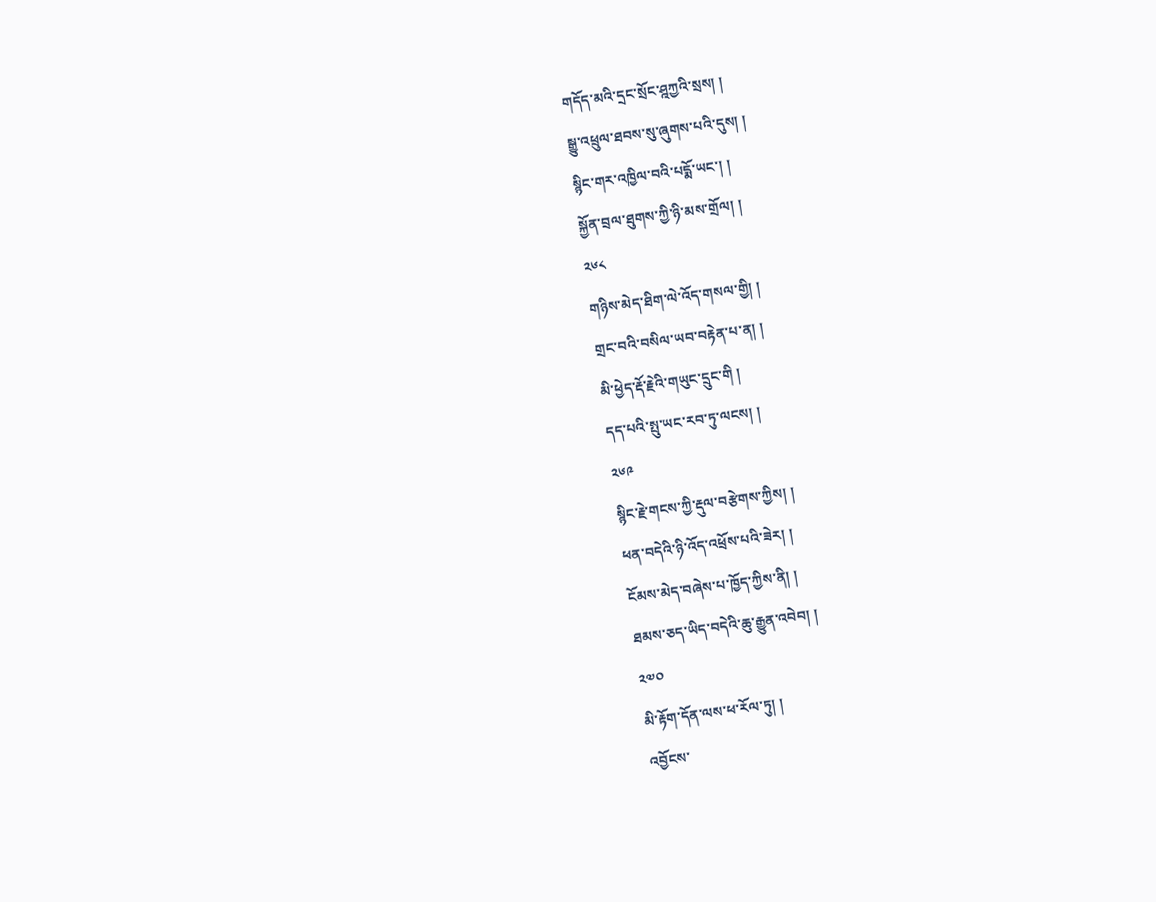གདོད་མའི་དྲང་སྲོང་ཤྰཀྱའི་སྲས། །
སྒྱུ་འཕྲུལ་ཐབས་སུ་ཞུགས་པའི་དུས། །
སྙིང་གར་འཁྱིལ་བའི་པདྨོ་ཡང་། །
སྐྱོན་བྲལ་ཐུགས་ཀྱི་ཉི་མས་གྲོལ། །
༢༦༨
གཉིས་མེད་ཐིག་ལེ་འོད་གསལ་གྱི། །
གྲང་བའི་བསིལ་ཡབ་བརྟེན་པ་ན། །
མི་ཕྱེད་རྡོ་རྗེའི་གཡུང་དྲུང་གི །
དད་པའི་སྤུ་ཡང་རབ་ཏུ་ལངས། །
༢༦༩
སྙིང་རྗེ་གངས་ཀྱི་རྡུལ་བརྩེགས་ཀྱིས། །
ཕན་བདེའི་ཉི་འོད་འཕྲོས་པའི་ཟེར། །
ངོམས་མེད་བཞེས་པ་ཁྱོད་ཀྱིས་ནི། །
ཐམས་ཅད་ཡིད་བདེའི་ཆུ་རྒྱུན་འབེབ། །
༢༧༠
མི་རྟོག་དོན་ལས་ཕ་རོལ་ཏུ། །
འབྱོངས་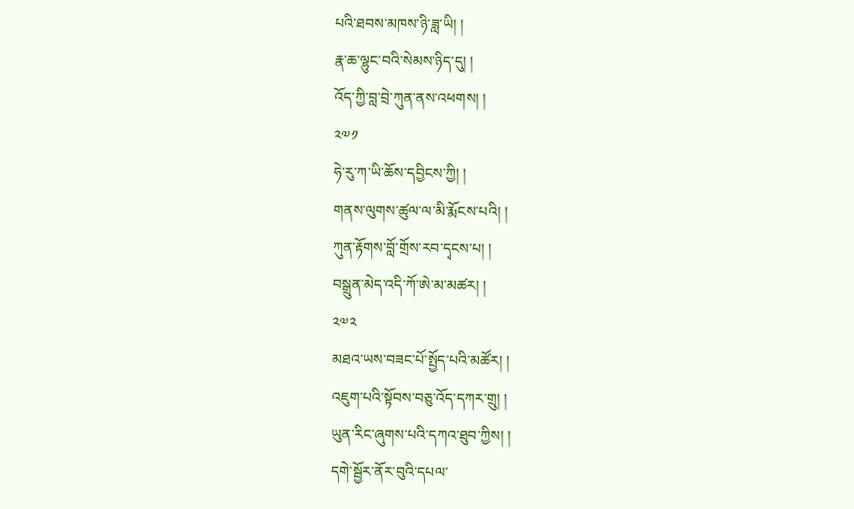པའི་ཐབས་མཁས་ཉི་ཟླ་ཡི། །
རྣ་ཆ་ལྷུང་བའི་སེམས་ཉིད་དུ། །
འོད་ཀྱི་བླ་བྲེ་ཀུན་ནས་འཕགས། །
༢༧༡
ཧེ་རུ་ཀ་ཡི་ཆོས་དབྱིངས་ཀྱི། །
གནས་ལུགས་ཚུལ་ལ་མི་རྨོངས་པའི། །
ཀུན་རྟོགས་བློ་གྲོས་རབ་དྭངས་པ། །
བསྒྲུན་མེད་འདི་ཀོ་ཨེ་མ་མཚར། །
༢༧༢
མཐའ་ཡས་བཟང་པོ་སྤྱོད་པའི་མཚོར། །
འཇུག་པའི་སྟོབས་བཅུ་འོད་དཀར་གྲུ། །
ཡུན་རིང་ཞུགས་པའི་དཀའ་ཐུབ་ཀྱིས། །
དགེ་སྦྱོར་ནོར་བུའི་དཔལ་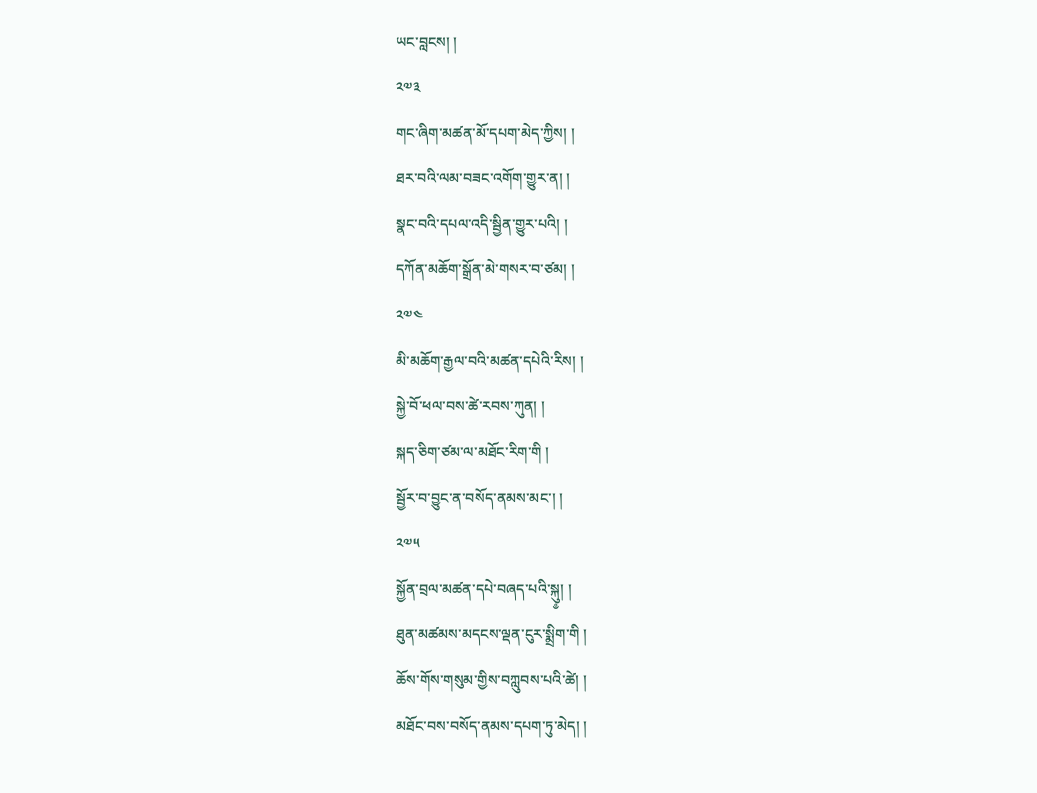ཡང་བླངས། །
༢༧༣
གང་ཞིག་མཚན་མོ་དཔག་མེད་ཀྱིས། །
ཐར་བའི་ལམ་བཟང་འགོག་གྱུར་ན། །
སྣང་བའི་དཔལ་འདི་སྦྱིན་གྱུར་པའི། །
དཀོན་མཆོག་སྒྲོན་མེ་གསར་བ་ཙམ། །
༢༧༤
མི་མཆོག་རྒྱལ་བའི་མཚན་དཔེའི་རིས། །
སྐྱེ་བོ་ཕལ་བས་ཚེ་རབས་ཀུན། །
སྐད་ཅིག་ཙམ་ལ་མཐོང་རིག་གི །
སྦྱོར་བ་བྱུང་ན་བསོད་ནམས་མང་། །
༢༧༥
སྐྱོན་བྲལ་མཚན་དཔེ་བཞད་པའི་སྐུ༵། །
ཐུན་མཚམས་མདངས་ལྡན་ངུར་སྨྲིག་གི །
ཆོས་གོས་གསུམ་གྱིས་བཀླུབས་པའི་ཚེ། །
མཐོང་བས་བསོད་ནམས་དཔག་ཏུ་མེད། །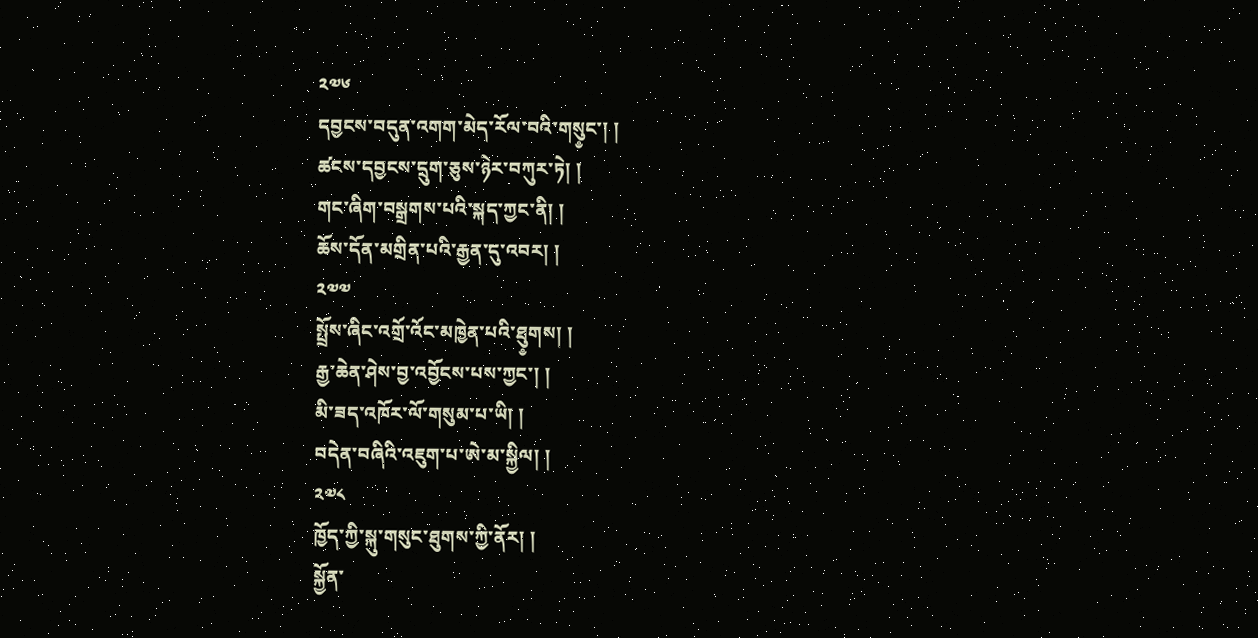༢༧༦
དབྱངས་བདུན་འགག་མེད་རོལ་བའི་གསུ༵ང་། །
ཚངས་དབྱངས་དྲུག་ཅུས་ཉེར་བཀུར་ཏེ། །
གང་ཞིག་བསྒྲགས་པའི་སྐད་ཀྱང་ནི། །
ཆོས་དོན་མགྲིན་པའི་རྒྱན་དུ་འབར། །
༢༧༧
སྤྲོས་ཞིང་འགྲོ་འོང་མཁྱེན་པའི་ཐུ༵གས། །
རྒྱ་ཆེན་ཤེས་བྱ་འབྱོངས་པས་ཀྱང་། །
མི་ཟད་འཁོར་ལོ་གསུམ་པ་ཡི། །
བདེན་བཞིའི་འཇུག་པ་ཨེ་མ་སྐྱིལ། །
༢༧༨
ཁྱོད་ཀྱི་སྐུ་གསུང་ཐུགས་ཀྱི་ནོར། །
སྐྱོན་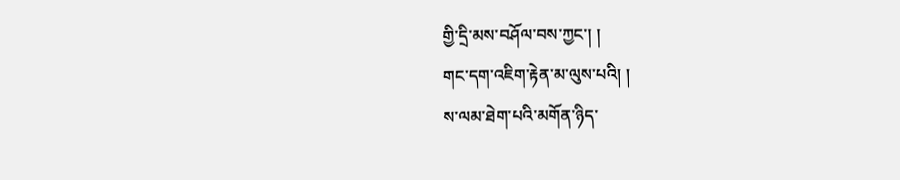གྱི་དྲི་མས་བཤོལ་བས་ཀྱང་། །
གང་དག་འཇིག་རྟེན་མ་ལུས་པའི། །
ས་ལམ་ཐེག་པའི་མགོན་ཉིད་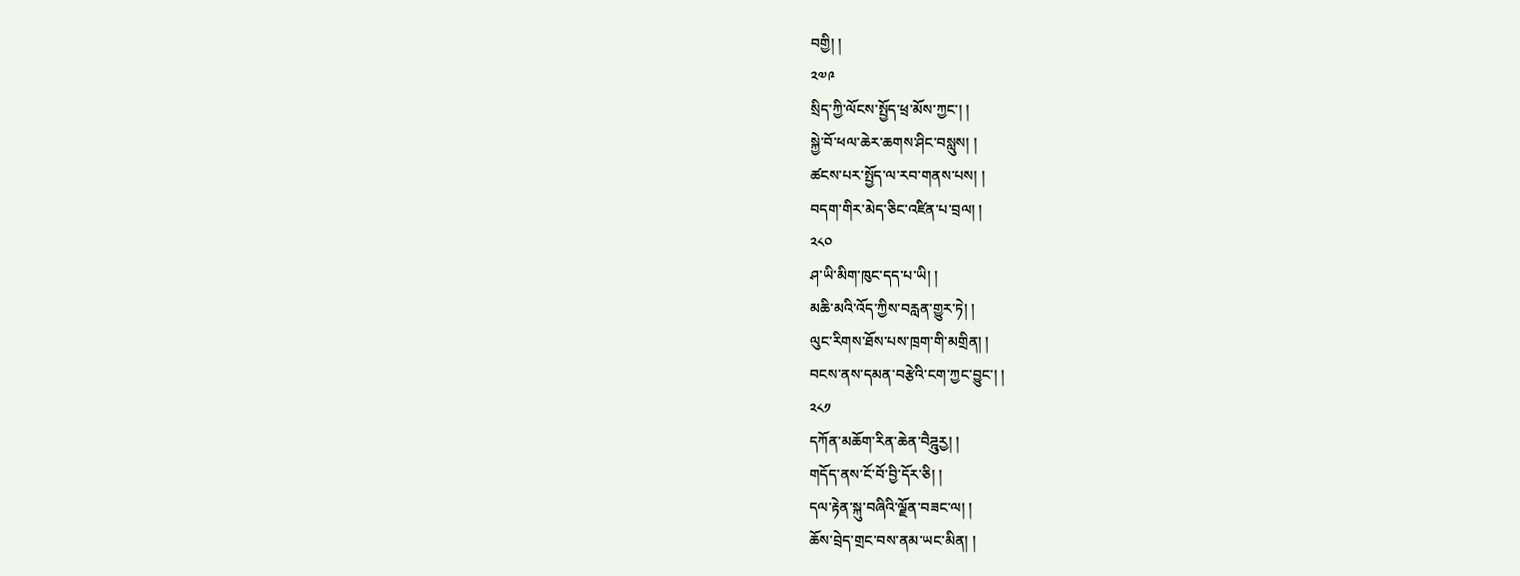བགྱི། །
༢༧༩
སྲིད་ཀྱི་ལོངས་སྤྱོད་ཕྲ་མོས་ཀྱང་། །
སྐྱེ་བོ་ཕལ་ཆེར་ཆགས་ཤིང་བསླུས། །
ཚངས་པར་སྤྱོད་ལ་རབ་གནས་པས། །
བདག་གིར་མེད་ཅིང་འཛིན་པ་བྲལ། །
༢༨༠
ཤ་ཡི་མིག་ཁུང་དད་པ་ཡི། །
མཆི་མའི་འོད་ཀྱིས་བརླན་གྱུར་ཏེ། །
ལུང་རིགས་ཐོས་པས་ཁྲག་གི་མགྲིན། །
བངས་ནས་དམན་བརྩེའི་ངག་ཀྱང་བྱུང་། །
༢༨༡
དཀོན་མཆོག་རིན་ཆེན་བཻཌྰུརྱ། །
གདོད་ནས་ངོ་བོ་བྱི་དོར་ཅི། །
དལ་རྟེན་སྐུ་བཞིའི་ལྗོན་བཟང་ལ། །
ཆོས་བྲེད་གྲང་བས་ནམ་ཡང་མིན། །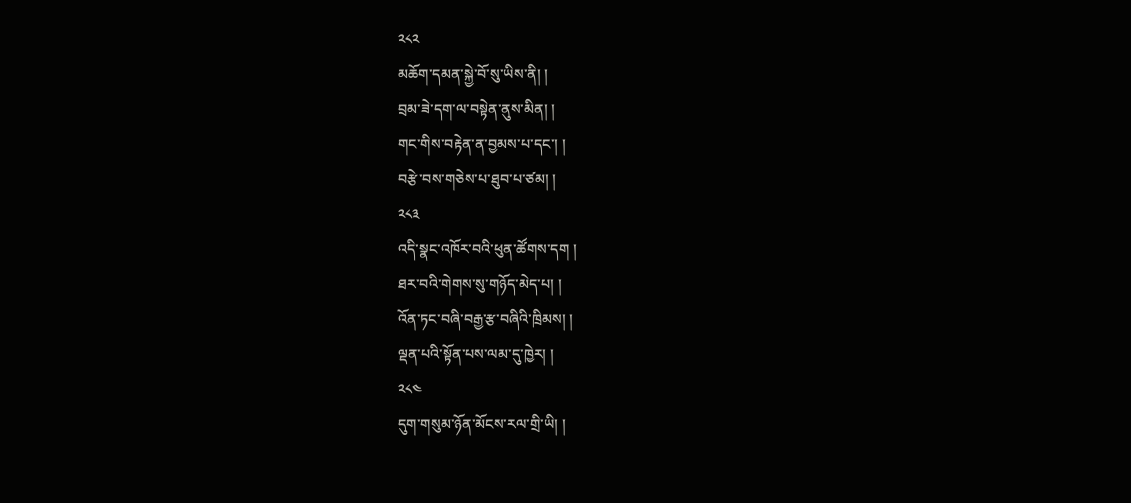༢༨༢
མཆོག་དམན་སྐྱེ་བོ་སུ་ཡིས་ནི། །
བྲམ་ཟེ་དག་ལ་བསྟེན་ནུས་མིན། །
གང་གིས་བརྟེན་ན་བྱམས་པ་དང་། །
བརྩེ་བས་གཅེས་པ་ཐུབ་པ་ཙམ། །
༢༨༣
འདི་སྣང་འཁོར་བའི་ཕུན་ཚོགས་དག །
ཐར་བའི་གེགས་སུ་གཉོད་མེད་པ། །
འོན་ཏང་བཞི་བརྒྱ་རྩ་བཞིའི་ཁྲིམས། །
ལྡན་པའི་སྟོན་པས་ལམ་དུ་ཁྱེར། །
༢༨༤
དུག་གསུམ་ཉོན་མོངས་རལ་གྲི་ཡི། །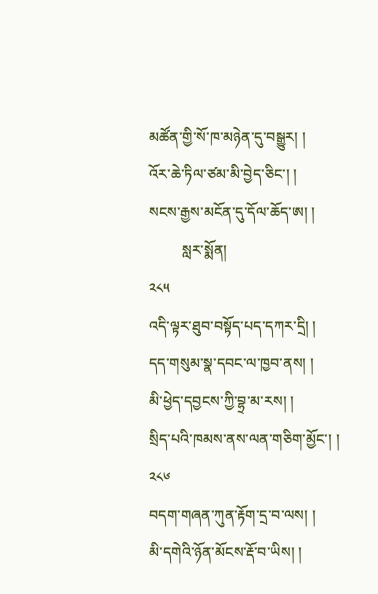མཚོན་གྱི་སོ་ཁ་མཉེན་དུ་བསྒྱུར། །
འོར་ཆེ་ཏིལ་ཙམ་མི་བྱེད་ཅིང་། །
སངས་རྒྱས་མངོན་དུ་དོལ་ཆོད་ཨ། །
         སླར་སྨོན།
༢༨༥
འདི་ལྟར་ཐུབ་བསྟོད་པད་དཀར་དྲི། །
དད་གསུམ་སྣ་དབང་ལ་ཁྱབ་ནས། །
མི་ཕྱེད་དབྱངས་ཀྱི་བྷྲ་མ་རས། །
སྲིད་པའི་ཁམས་ནས་ལན་གཅིག་མྱོང་། །
༢༨༦
བདག་གཞན་ཀུན་རྟོག་དྲ་བ་ལས། །
མི་དགེའི་ཉོན་མོངས་རྡོ་བ་ཡིས། །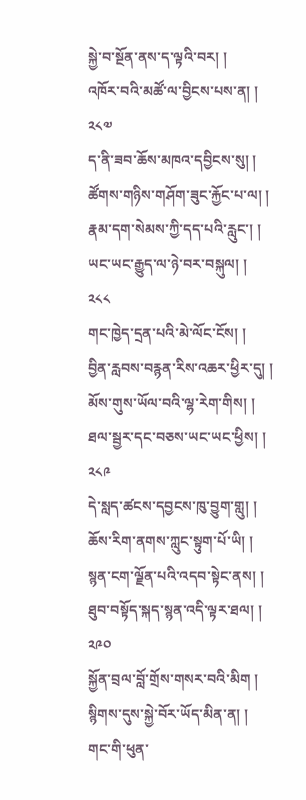སྐྱེ་བ་སྔོན་ནས་ད་ལྟའི་བར། །
འཁོར་བའི་མཚོ་ལ་བྱིངས་པས་ན། །
༢༨༧
ད་ནི་ཟབ་ཆོས་མཁའ་དབྱིངས་སུ། །
ཚོགས་གཉིས་གཤོག་ཟུང་རྐྱོང་པ་ལ། །
རྣམ་དག་སེམས་ཀྱི་དད་པའི་རླུང་། །
ཡང་ཡང་རྒྱུད་ལ་ཉེ་བར་བསྐུལ། །
༢༨༨
གང་ཁྱེད་དྲན་པའི་མེ་ལོང་ངོས། །
བྱིན་རླབས་བརྙན་རིས་འཆར་ཕྱིར་དུ། །
མོས་གུས་ཡོལ་བའི་ལྷ་རེག་གིས། །
ཐལ་སྦྱར་དང་བཅས་ཡང་ཡང་ཕྱིས། །
༢༨༩
དེ་སླད་ཚངས་དབྱངས་ཁུ་བྱུག་གླུ། །
ཆོས་རིག་ནགས་ཀླུང་སྟུག་པོ་ཡི། །
སྙན་ངག་ལྗོན་པའི་འདབ་སྟེང་ནས། །
ཐུབ་བསྟོད་སྐད་སྙན་འདི་ལྟར་ཐལ། །
༢༩༠
སྐྱོན་བྲལ་བློ་གྲོས་གསར་བའི་མིག །
སྙིགས་དུས་སྐྱེ་བོར་ཡོད་མིན་ན། །
གང་གི་ཕུན་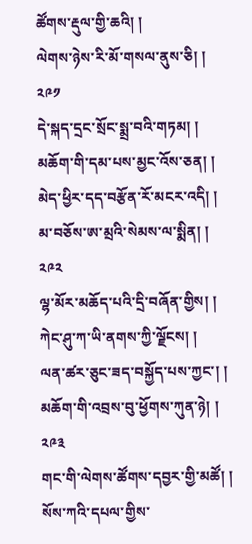ཚོགས་རྡུལ་གྱི་ཆའི། །
ལེགས་ཉེས་རི་མོ་གསལ་ནུས་ཅི། །
༢༩༡
དེ་སྐད་དྲང་སྲོང་སྨྲ་བའི་གཏམ། །
མཆོག་གི་དམ་པས་མྱང་འོས་ཅན། །
མེད་ཕྱིར་དད་བརྩོན་རོ་མངར་འདི། །
མ་བཅོས་ཨ་མྲའི་སེམས་ལ་སྨིན། །
༢༩༢
ལྷ་མོར་མཆོད་པའི་དྲི་བཞོན་གྱིས། །
ཀེང་ཤུ་ཀ་ཡི་ནགས་ཀྱི་ལྗོངས། །
ལན་ཚར་ཅུང་ཟད་བསྐྱོད་པས་ཀྱང་། །
མཆོག་གི་འབྲས་བུ་ཕྱོགས་ཀུན་ཉེ། །
༢༩༣
གང་གི་ལེགས་ཚོགས་དབྱར་གྱི་མཚོ། །
སོས་ཀའི་དཔལ་གྱིས་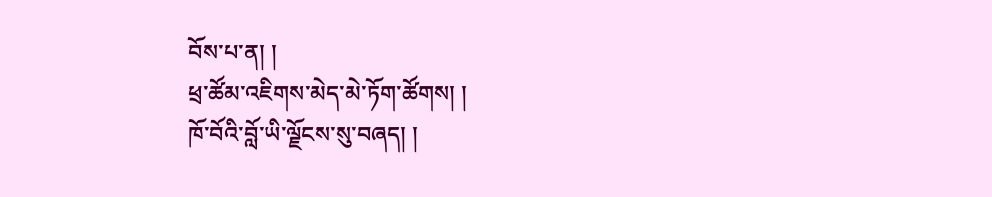བོས་པ་ན། །
ཕྲ་ཚོམ་འཇིགས་མེད་མེ་ཏོག་ཚོགས། །
ཁོ་བོའི་བློ་ཡི་ལྗོངས་སུ་བཞད། །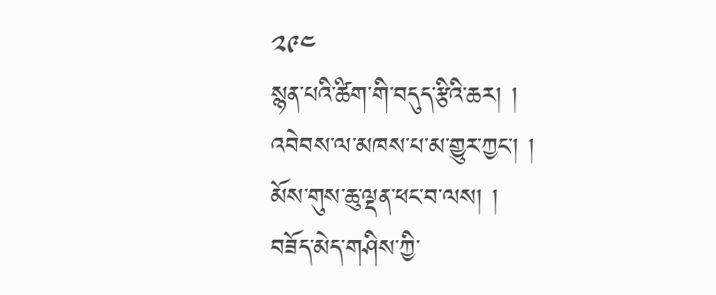༢༩༤
སྙན་པའི་ཚིག་གི་བདུད་རྩིའི་ཆར། །
འབེབས་ལ་མཁས་པ་མ་གྱུར་ཀྱང་། །
མོས་གུས་ཆུ་ལྡན་ཕང་བ་ལས། །
བཟོད་མེད་གཤིས་ཀྱི་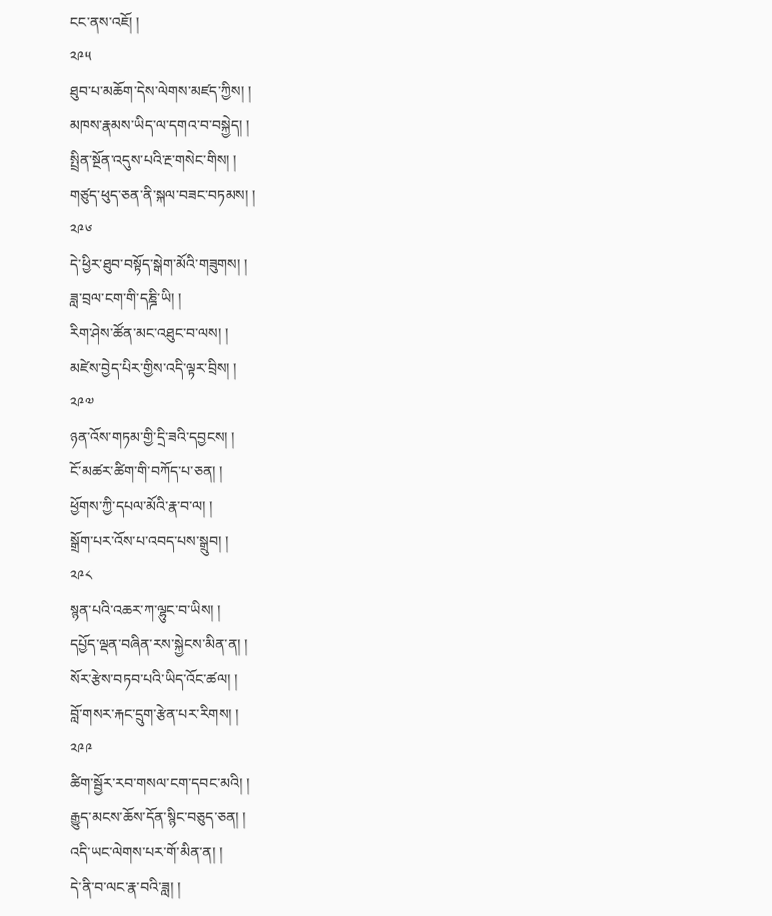ངང་ནས་འཇོ། །
༢༩༥
ཐུབ་པ་མཆོག་དེས་ལེགས་མཛད་ཀྱིས། །
མཁས་རྣམས་ཡིད་ལ་དགའ་བ་བསྐྱེད། །
སྤྲིན་སྔོན་འདུས་པའི་རྔ་གསེང་གིས། །
གཙུད་ཕུད་ཅན་ནི་སྐལ་བཟང་བཏམས། །
༢༩༦
དེ་ཕྱིར་ཐུབ་བསྟོད་སྒེག་མོའི་གཟུགས། །
ཟླ་བྲལ་ངག་གི་དཎྜི་ཡི། །
རིག་ཤེས་ཚོན་མང་འཐུང་བ་ལས། །
མཛེས་བྱེད་པིར་གྱིས་འདི་ལྟར་བྲིས། །
༢༩༧
ཉན་འོས་གཏམ་གྱི་དྲི་ཟའི་དབྱངས། །
ངོ་མཚར་ཚིག་གི་བཀོད་པ་ཅན། །
ཕྱོགས་ཀྱི་དཔལ་མོའི་རྣ་བ་ལ། །
སྒྲོག་པར་འོས་པ་འབད་པས་སྒྲུབ། །
༢༩༨
སྙན་པའི་འཆར་ཀ་ལྷུང་བ་ཡིས། །
དཔྱོད་ལྡན་བཞིན་རས་སྐྱེངས་མིན་ན། །
སོར་རྩེས་བཏབ་པའི་ཡིད་འོང་ཚལ། །
བློ་གསར་རྐང་དྲུག་རྩེན་པར་རིགས། །
༢༩༩
ཚིག་སྦྱོར་རབ་གསལ་ངག་དབང་མའི། །
རྒྱུད་མངས་ཆོས་དོན་སྙིང་བཅུད་ཅན། །
འདི་ཡང་ལེགས་པར་གོ་མིན་ན། །
དེ་ནི་བ་ལང་རྣ་བའི་ཟླ། །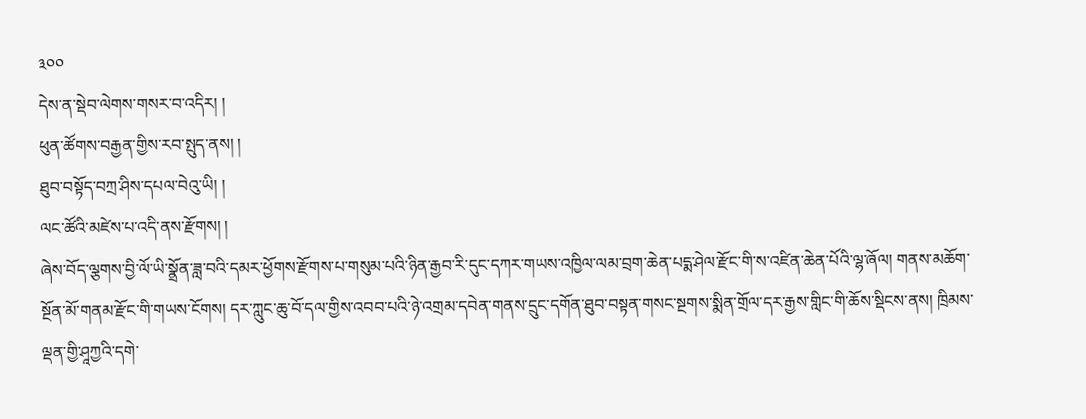༣༠༠
དེས་ན་སྡེབ་ལེགས་གསར་བ་འདིར། །
ཕུན་ཚོགས་བརྒྱན་གྱིས་རབ་སྤུད་ནས། །
ཐུབ་བསྟོད་བཀྲ་ཤིས་དཔལ་བེའུ་ཡི། །
ལང་ཚོའི་མཛེས་པ་འདི་ནས་རྫོགས། །
ཞེས་བོད་ལྕགས་བྱི་ལོ་ཡི་སྣྲོན་ཟླ་བའི་དམར་ཕྱོགས་རྫོགས་པ་གསུམ་པའི་ཉིན་རྒྱབ་རི་དུང་དཀར་གཡས་འཁྱིལ་ལམ་བྲག་ཆེན་པདྨ་ཤེལ་རྫོང་གི་ས་འཛིན་ཆེན་པོའི་ལྷ་ཞོལ། གནས་མཆོག་སྔོན་མོ་གནམ་རྫོང་གི་གཡས་ངོགས། དར་ཀླུང་ཆུ་བོ་དལ་གྱིས་འབབ་པའི་ཉེ་འགྲམ་དབེན་གནས་དྲུང་དགོན་ཐུབ་བསྟན་གསང་སྔགས་སྨིན་གྲོལ་དར་རྒྱས་གླིང་གི་ཆོས་སྡིངས་ནས། ཁྲིམས་ལྡན་གྱི་ཤཱཀྱའི་དགེ་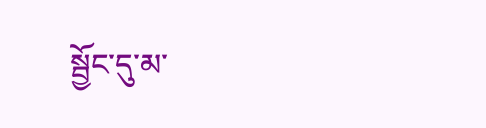སྦྱོང་དུ་མ་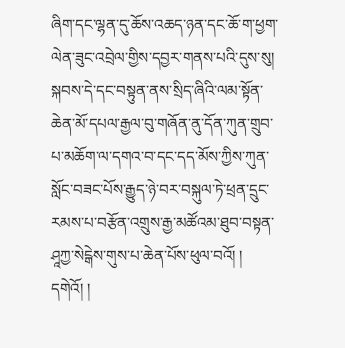ཞིག་དང་ལྷན་དུ་ཆོས་འཆད་ཉན་དང་ཆོ་ག་ཕྱག་ལེན་ཟུང་འབྲེལ་གྱིས་དབྱར་གནས་པའི་དུས་སུ། སྐབས་དེ་དང་བསྟུན་ནས་སྲིད་ཞིའི་ལམ་སྟོན་ཆེན་མོ་དཔལ་རྒྱལ་བུ་གཞོན་ནུ་དོན་ཀུན་གྲུབ་པ་མཆོག་ལ་དགའ་བ་དང་དད་མོས་ཀྱིས་ཀུན་སློང་བཟང་པོས་རྒྱུད་ཉེ་བར་བསྐུལ་ཏེ་ཕྲན་དྲུང་རམས་པ་བརྩོན་འགྲུས་རྒྱ་མཚོའམ་ཐུབ་བསྟན་ཤཱཀྱ་སེངྒེས་གུས་པ་ཆེན་པོས་ཕུལ་བའོ། །  དགེའོ། །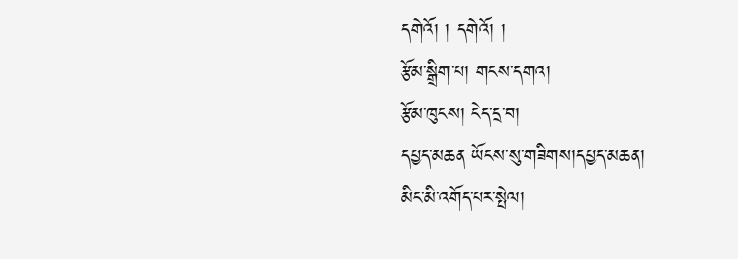དགེའོ། ། དགེའོ། །
རྩོམ་སྒྲིག་པ། གངས་དགའ།
རྩོམ་ཁུངས། ངེད་དྲ་བ།
དཔྱད་མཆན ཡོངས་སུ་གཟིགས།དཔྱད་མཆན།
མིང་མི་འགོད་པར་སྤེལ།